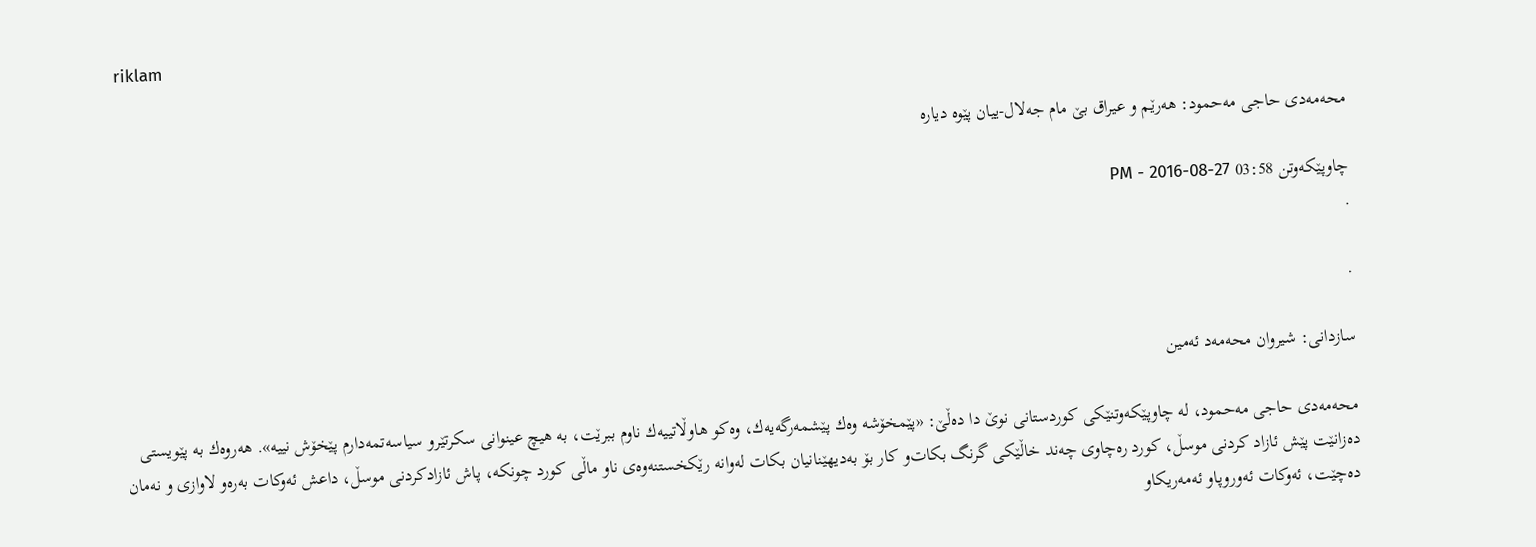riklam

محه‌مه‌دی حاجی مه‌حمود: هه‌رێم و عیراق بێ مام جه‌لال-ييان پێوه‌ دیاره‌

چاوپێکەوتن 03:58 PM - 2016-08-27
.

.

سازدانی: شیروان محه‌مه‌د ئه‌مین

محه‌مه‌دی حاجی مه‌حمود، له‌ چاوپێكه‌وتنێكی كوردستانی نوێ‌ دا ده‌ڵێ‌: «پێمخۆشه‌ وه‌ك پێشمه‌رگه‌یه‌ك، وه‌كو هاوڵاتییه‌ك ناوم ببرێت، به‌ هیچ عینوانی سكرتێر‌و سیاسه‌تمه‌دارم پێخۆش نییه‌». هه‌روه‌ك به‌ پێویستی ده‌زانێت پێش ئازاد كردنی موسڵ، كورد ره‌چاوی چه‌ند خاڵێكی گرنگ بكات‌و كار بۆ به‌دیهێنانیان بكات له‌وانه‌ رێكخستنه‌وه‌ی ناو ماڵی كورد چونكه‌، پاش ئازادكردنی موسڵ، داعش ئه‌وكات به‌ره‌و لاوازی و نه‌مان ده‌چێت، ئه‌وكات ئه‌وروپاو ئه‌مه‌ریكاو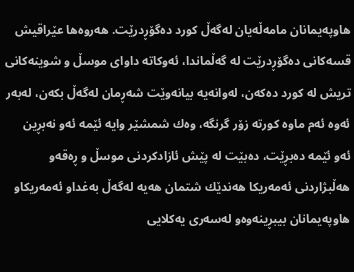هاوپه‌یمانان مامه‌ڵه‌یان له‌گه‌ڵ كورد ده‌گۆڕدرێت. هه‌روه‌ها عێراقیش قسه‌كانی ده‌گۆڕدرێت له‌ گه‌ڵماندا، ئه‌وكاته‌ داوای موسڵ و شوینه‌كانی تریش له‌ كورد ده‌كه‌ن، له‌وانه‌یه‌ بیانه‌وێت شه‌ڕمان له‌گه‌ڵ بكه‌ن، له‌به‌ر ئه‌وه‌ ئه‌م ماوه‌ كورته‌ زۆر گرنگه‌، وه‌ك شمشێر وایه‌ ئێمه‌ ئه‌و نه‌بڕین ئه‌و ئێمه‌ ده‌بڕێت، ده‌بێت له‌ پێش ئازادكردنی موسڵ و ڕه‌قه‌و هه‌ڵبژاردنی ئه‌مه‌ریكا هه‌ندێك شتمان هه‌یه‌ له‌گه‌ڵ به‌غداو ئه‌مه‌ریكاو هاوپه‌یمانان بیبڕینه‌وه‌و له‌سه‌ری یه‌كلایی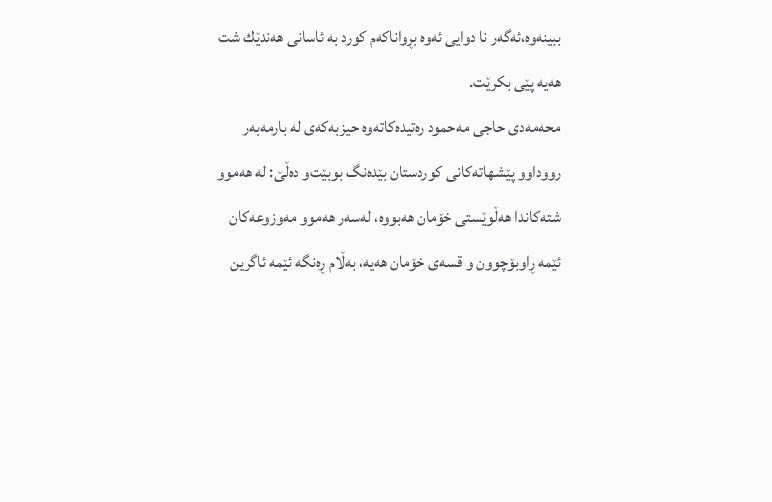ببینه‌وه‌،ئه‌گه‌ر نا دوایی ئه‌وه‌ بڕواناكه‌م كورد به‌ ئاسانی هه‌ندێك شت هه‌یه‌ پێی بكرێت.
محه‌مه‌دی حاجی مه‌حمود ره‌تیده‌كاته‌وه‌ حیزبه‌كه‌ی له‌ بارمه‌به‌ر رووداو‌و پێشهاته‌كانی كوردستان بێده‌نگ بوبێت‌و ده‌ڵێ‌: له‌ هه‌موو شته‌كاندا هه‌ڵوێستی خۆمان هه‌بووه‌، له‌سه‌ر هه‌موو مه‌وزوعه‌كان ئێمه‌ ڕاوبۆچوون و قسه‌ی خۆمان هه‌یه‌، به‌ڵام ڕه‌نگه‌ ئێمه‌ ئاگرین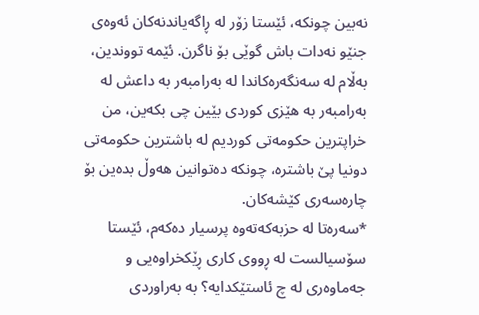نه‌بین چونكه‌، ئێستا زۆر له‌ ڕاگه‌یاندنه‌كان ئه‌وه‌ی جنێو نه‌دات باش گوێی بۆ ناگرن. ئێمه‌ تووندین، به‌ڵام له‌ سه‌نگه‌ره‌كاندا له‌ به‌رامبه‌ر به‌ داعش له‌ به‌رامبه‌ر به‌ هێزی كوردی بێین چی بكه‌ین، من خراپترین حكومه‌تی كوردیم له‌ باشترین حكومه‌تی دونیا پێ‌ باشتره‌، چونكه‌ ده‌توانین هه‌وڵ بده‌ین بۆ چاره‌سه‌ری كێشه‌كان.
*سه‌ره‌تا له‌ حزبه‌كه‌ته‌وه‌ پرسیار ده‌كه‌م، ئێستا سۆسیالست له‌ ڕووی كاری ڕێكخراوه‌یی و جه‌ماوه‌ری له‌ چ ئاستێكدایه‌؟ به‌ به‌راوردی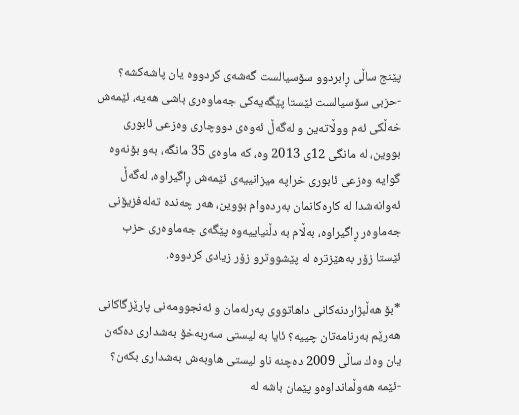پێنج ساڵی ڕابردوو سۆسیالست گه‌شه‌ی كردووه‌ یان پاشه‌كشه‌؟
-حزبی سۆسیالست ئێستا پێگه‌یه‌كی جه‌ماوه‌ری باشی هه‌یه‌، ئێمه‌ش خه‌ڵكی ئه‌م ووڵاته‌ین و له‌گه‌ڵ ئه‌وه‌ی دووچاری وه‌زعی ئابوری بووین، له‌ مانگی 12ی 2013 وه‌، كه‌ ماوه‌ی 35 مانگه‌، به‌و بۆنه‌وه‌ گوایه‌ وه‌زعی ئابوری خراپه‌ میزانییه‌ی ئێمه‌ش ڕاگیراوه‌، له‌گه‌ڵ ئه‌وانه‌شدا له‌ كاره‌كانمان به‌رده‌وام بووین، هه‌ر چه‌نده‌ ته‌له‌فزیۆنی جه‌ماوه‌ر ڕاگیراوه‌، به‌ڵام به‌ دڵنیاییه‌وه‌ پێگه‌ی جه‌ماوه‌ری حزب ئێستا زۆر به‌هێزتره‌ له‌ پێشووترو زۆر زیادی كردووه‌.

*بۆ هه‌ڵبژاردنه‌كانی داهاتووی په‌رله‌مان و ئه‌نجوومه‌نی پارێزگاكانی هه‌رێم به‌رنامه‌تان چییه‌؟ ئایا به‌ لیستی سه‌ربه‌خۆ به‌شداری ده‌كه‌ن یان وه‌ك ساڵی 2009 ده‌چنه‌ ناو لیستی هاوبه‌ش به‌شداری بكه‌ن؟
-ئێمه‌ هه‌وڵمانداوه‌و پێمان باشه‌ له‌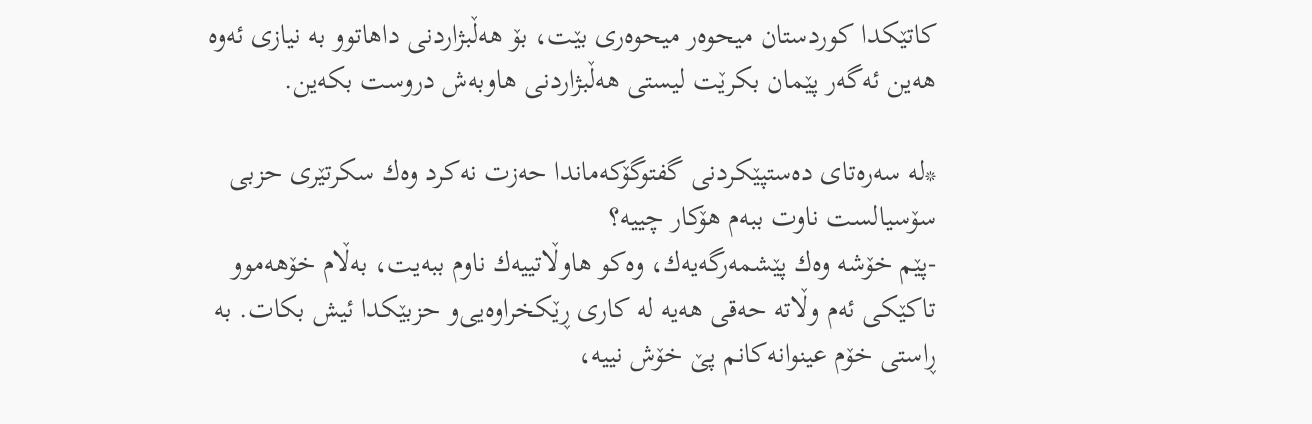كاتێكدا كوردستان میحوه‌ر میحوه‌ری بێت، بۆ هه‌ڵبژاردنی داهاتوو به‌ نیازی ئه‌وه‌ هه‌ین ئه‌گه‌ر پێمان بكرێت لیستی هه‌ڵبژاردنی هاوبه‌ش دروست بكه‌ین.

*له‌ سه‌ره‌تای ده‌ستپێكردنی گفتوگۆكه‌ماندا حه‌زت نه‌كرد وه‌ك سكرتێری حزبی سۆسیالست ناوت ببه‌م هۆكار چییه‌؟
-پێم خۆشه‌ وه‌ك پێشمه‌رگه‌یه‌ك، وه‌كو هاوڵاتییه‌ك ناوم ببه‌یت، به‌ڵام خۆهه‌موو تاكێكی ئه‌م وڵاته‌ حه‌قی هه‌یه‌ له‌ كاری ڕێكخراوه‌یی‌و حزبێكدا ئیش بكات. به‌ ڕاستی خۆم عینوانه‌كانم پێ‌ خۆش نییه‌،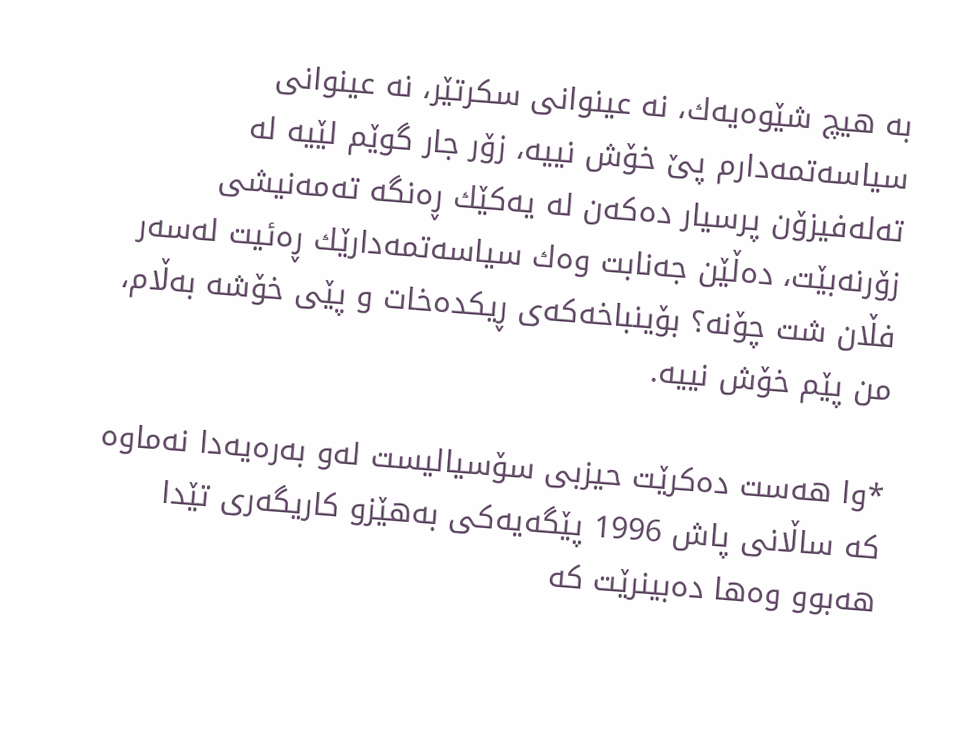به‌ هیچ شێوه‌یه‌ك، نه‌ عینوانی سكرتێر، نه‌ عینوانی سیاسه‌تمه‌دارم پێ‌ خۆش نییه‌، زۆر جار گوێم لێیه‌ له‌ ته‌له‌فیزۆن پرسیار ده‌كه‌ن له‌ یه‌كێك ڕه‌نگه‌ ته‌مه‌نیشی زۆرنه‌بێت، ده‌ڵێن جه‌نابت وه‌ك سیاسه‌تمه‌دارێك ڕه‌ئیت له‌سه‌ر فڵان شت چۆنه‌؟ بۆینباخه‌كه‌ی ڕیكده‌خات و پێی خۆشه‌ به‌ڵام، من پێم خۆش نییه‌.

*وا هه‌ست ده‌كرێت حیزبی سۆسیالیست له‌و به‌ره‌یه‌دا نه‌ماوه‌ كه‌ ساڵانی پاش 1996 پێگه‌یه‌كی به‌هێزو كاریگه‌ری تێدا هه‌بوو وه‌ها ده‌بینرێت كه‌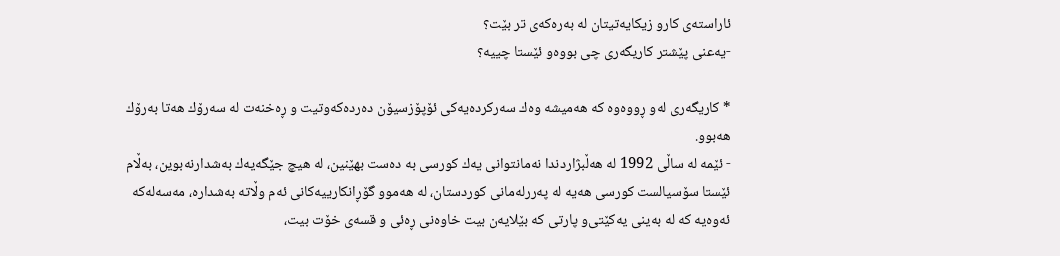ئاراسته‌ی كارو زیكایه‌تیتان له‌ به‌ره‌كه‌ی تر بێت؟
-یه‌عنی پێشتر كاریگه‌ری چی بووه‌و ئێستا چییه‌؟

* كاریگه‌ری له‌و ڕووه‌وه‌ كه‌ هه‌میشه‌ وه‌ك سه‌ركرده‌یه‌كی ئۆپۆزسیۆن ده‌رده‌كه‌وتیت و ڕه‌خنه‌ت له‌ سه‌رۆك هه‌تا به‌رۆك هه‌بوو.
- ئێمه‌ له‌ ساڵی 1992 له‌ هه‌ڵبژاردندا نه‌مانتوانی یه‌ك كورسی به‌ ده‌ست بهێنین، له‌ هیچ جێگه‌یه‌ك به‌شدارنه‌بوین، به‌ڵام ئێستا سۆسیالست كورسی هه‌یه‌ له‌ په‌ررله‌مانی كوردستان، له‌ هه‌موو گۆڕانكارییه‌كانی ئه‌م وڵاته‌ به‌شداره‌، مه‌سه‌له‌كه‌ ئه‌وه‌یه‌ كه‌ له‌ به‌ینی یه‌كێتی‌و پارتی كه‌ بێلایه‌ن بیت خاوه‌نی ڕه‌ئی و قسه‌ی خۆت بیت،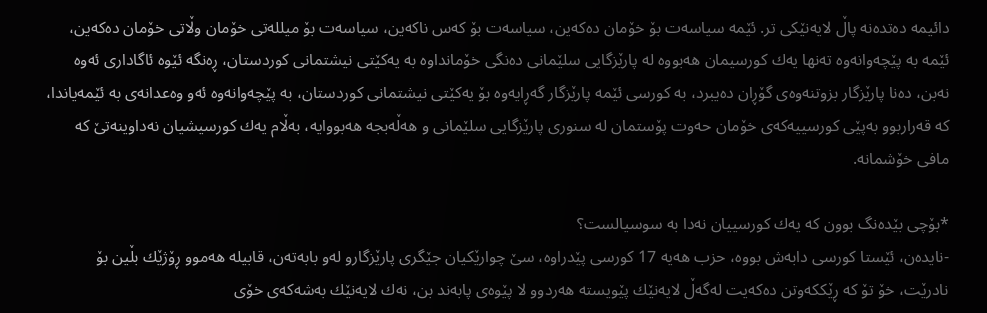دائیمه‌ ده‌تده‌نه‌ پاڵ لایه‌نێكی تر. ئێمه‌ سیاسه‌ت بۆ خۆمان ده‌كه‌ین، سیاسه‌ت بۆ كه‌س ناكه‌ین، سیاسه‌ت بۆ میلله‌تی خۆمان وڵاتی خۆمان ده‌كه‌ین، ئێمه‌ به‌ پێچه‌وانه‌وه‌ ته‌نها یه‌ك كورسیمان هه‌بووه‌ له‌ پارێزگایی سلێمانی ده‌نگی خۆمانداوه‌ به‌ یه‌كێتی نیشتمانی كوردستان، ڕه‌نگه‌ ئێوه‌ ئاگاداری ئه‌وه‌ نه‌بن، ده‌نا پارێزگار بزوتنه‌وه‌ی گۆڕان ده‌یبرد، به‌ كورسی ئێمه‌ پارێزگار گه‌ڕایه‌وه‌ بۆ یه‌كێتی نیشتمانی كوردستان، به‌ پێچه‌وانه‌وه‌ ئه‌و وه‌عدانه‌ی به‌ ئێمه‌یاندا، كه‌ قه‌راربوو به‌پێی كورسییه‌كه‌ی خۆمان حه‌وت پۆستمان له‌ سنوری پارێزگایی سلێمانی و هه‌ڵه‌بجه‌ هه‌بووایه‌، به‌ڵام یه‌ك كورسیشیان نه‌داوینه‌تێ‌ كه‌ مافی خۆشمانه‌.

*بۆچی بێده‌نگ بوون كه‌ یه‌ك كورسییان نه‌دا به‌ سوسیالست؟
-نایده‌ن، ئێستا كورسی دابه‌ش بووه‌، حزب هه‌یه‌ 17 كورسی پێدراوه‌، سێ‌ چوارێكیان جێگری پارێزگارو له‌و بابه‌ته‌ن، قابیله‌ هه‌موو ڕۆژێك بڵین بۆ نادرێت، خۆ تۆ كه‌ ڕێككه‌وتن ده‌كه‌یت له‌گه‌ڵ لایه‌نێك پێویسته‌ هه‌ردوو لا پێوه‌ی پابه‌ند بن، نه‌ك لایه‌نێك به‌شه‌كه‌ی خۆی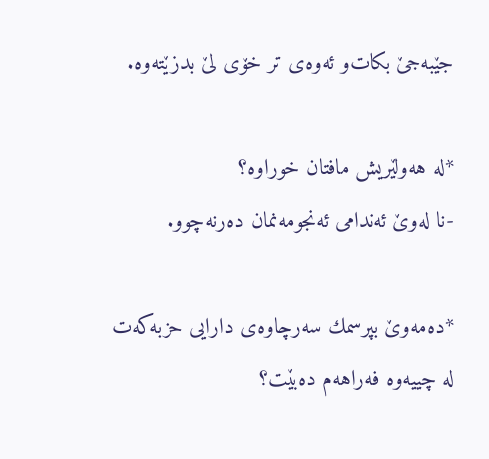جێبه‌جێ‌ بكات‌و ئه‌وه‌ی تر خۆی لێ‌ بدزێته‌وه‌.

*له‌ هه‌ولێریش مافتان خوراوه‌؟
-نا له‌وێ‌ ئه‌ندامی ئه‌نجومه‌نمان ده‌رنه‌چوو.

*ده‌مه‌وێ‌ بپرسمك سه‌رچاوه‌ی دارایی حزبه‌كه‌ت له‌ چییه‌وه‌ فه‌راهه‌م ده‌بێت؟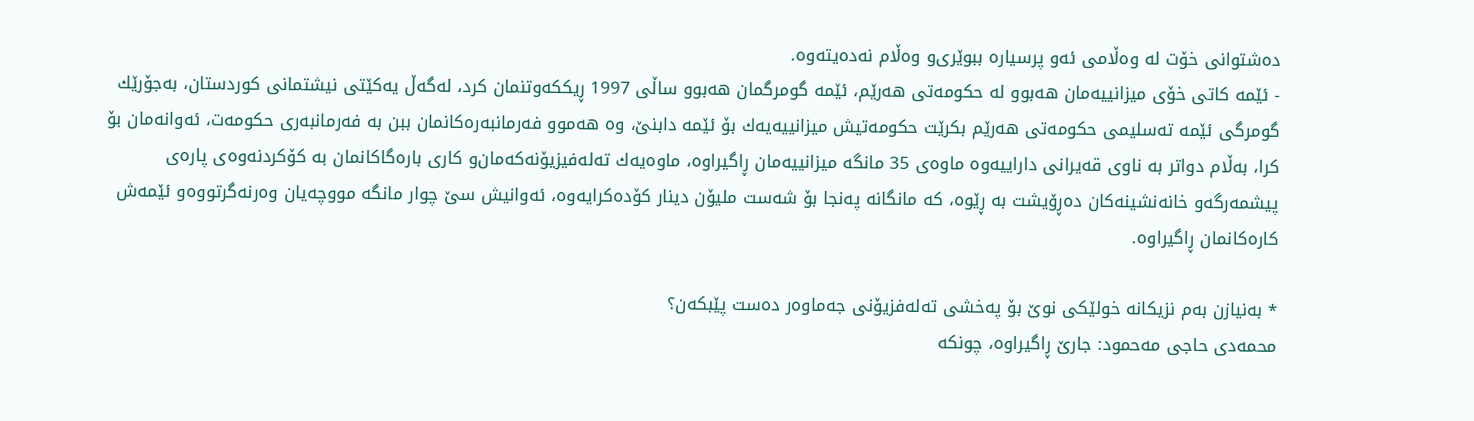ده‌شتوانی خۆت له‌ وه‌ڵامی ئه‌و پرسیاره‌ ببوێری‌و وه‌ڵام نه‌ده‌یته‌وه‌.
- ئێمه‌ كاتی خۆی میزانییه‌مان هه‌بوو له‌ حكومه‌تی هه‌رێم، ئێمه‌ گومرگمان هه‌بوو ساڵی 1997 ڕیككه‌وتنمان كرد، له‌گه‌ڵ یه‌كێتی نیشتمانی كوردستان، به‌جۆرێك گومرگی ئێمه‌ ته‌سلیمی حكومه‌تی هه‌رێم بكرێت حكومه‌تیش میزانییه‌یه‌ك بۆ ئێمه‌ دابنێ‌، وه‌ هه‌موو فه‌رمانبه‌ره‌كانمان ببن به‌ فه‌رمانبه‌ری حكومه‌ت، ئه‌وانه‌مان بۆ كرا، به‌ڵام دواتر به‌ ناوی قه‌یرانی داراییه‌وه‌ ماوه‌ی 35 مانگه‌ میزانییه‌مان ڕاگیراوه‌، ماوه‌یه‌ك ته‌له‌فیزیۆنه‌كه‌مان‌و كاری باره‌گاكانمان به‌ كۆكردنه‌وه‌ی پاره‌ی پیشمه‌رگه‌و خانه‌نشینه‌كان ده‌ڕۆیشت به‌ ڕێوه‌، كه‌ مانگانه‌ په‌نجا بۆ شه‌ست ملیۆن دینار كۆده‌كرایه‌وه‌، ئه‌وانیش سێ‌ چوار مانگه‌ مووچه‌یان وه‌رنه‌گرتووه‌و ئێمه‌ش كاره‌كانمان ڕاگیراوه‌.

* به‌نیازن به‌م نزیكانه‌ خولێكی نوێ‌ بۆ په‌خشی ته‌له‌فزیۆنی جه‌ماوه‌ر ده‌ست پێبكه‌ن؟
محمه‌دی حاجی مه‌حمود: جارێ‌ ڕاگیراوه‌، چونكه‌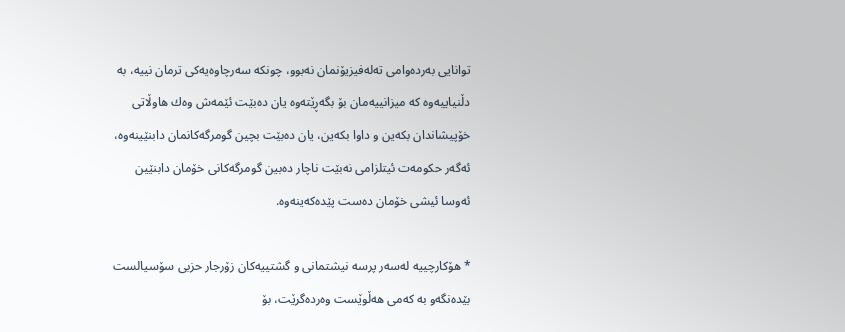توانایی به‌رده‌وامی ته‌له‌فیزیۆنمان نه‌بوو، چونكه‌ سه‌رچاوه‌یه‌كی ترمان نییه‌، به‌ دڵنیاییه‌وه‌ كه‌ میزانییه‌مان بۆ بگه‌ڕێته‌وه‌ یان ده‌بێت ئێمه‌ش وه‌ك هاوڵاتی خۆپیشاندان بكه‌ین و داوا بكه‌ین، یان ده‌بێت بچین گومرگه‌كانمان دابنێینه‌وه‌، ئه‌گه‌ر حكومه‌ت ئیتلزامی نه‌بێت ناچار ده‌بین گومرگه‌كانی خۆمان دابنێین ئه‌وسا ئیشی خۆمان ده‌ست پێده‌كه‌ینه‌وه‌.

* هۆكارچییه‌ له‌سه‌ر پرسه‌ نیشتمانی و گشتییه‌كان زۆرجار حزبی سۆسیالست بێده‌نگه‌و به‌ كه‌می هه‌ڵوێست وه‌رده‌گرێت، بۆ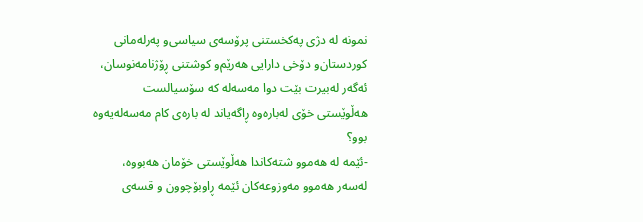نمونه‌ له‌ دژی په‌كخستنی پرۆسه‌ی سیاسی‌و په‌رله‌مانی كوردستان‌و دۆخی دارایی هه‌رێم‌و كوشتنی ڕۆژنامه‌نوسان، ئه‌گه‌ر له‌بیرت بێت دوا مه‌سه‌له‌ كه‌ سۆسیالست هه‌ڵوێستی خۆی له‌باره‌وه‌ ڕاگه‌یاند له‌ باره‌ی كام مه‌سه‌له‌یه‌وه‌ بوو؟
-ئێمه‌ له‌ هه‌موو شته‌كاندا هه‌ڵوێستی خۆمان هه‌بووه‌، له‌سه‌ر هه‌موو مه‌وزوعه‌كان ئێمه‌ ڕاوبۆچوون و قسه‌ی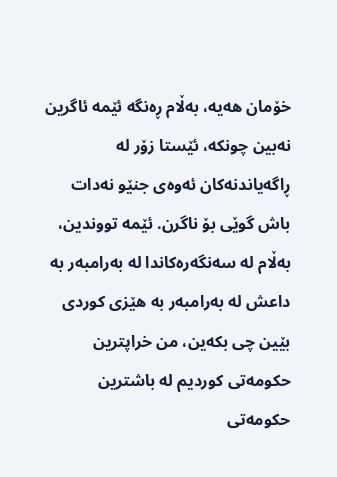خۆمان هه‌یه‌، به‌ڵام ڕه‌نگه‌ ئێمه‌ ئاگرین نه‌بین چونكه‌، ئێستا زۆر له‌ ڕاگه‌یاندنه‌كان ئه‌وه‌ی جنێو نه‌دات باش گوێی بۆ ناگرن. ئێمه‌ تووندین، به‌ڵام له‌ سه‌نگه‌ره‌كاندا له‌ به‌رامبه‌ر به‌ داعش له‌ به‌رامبه‌ر به‌ هێزی كوردی بێین چی بكه‌ین، من خراپترین حكومه‌تی كوردیم له‌ باشترین حكومه‌تی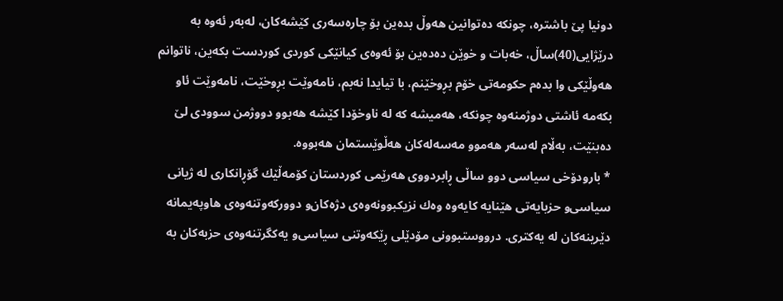دونیا پێ‌ باشتره‌، چونكه‌ ده‌توانین هه‌وڵ بده‌ین بۆ چاره‌سه‌ری كێشه‌كان، له‌به‌ر ئه‌وه‌ به‌ درێژایی(40)ساڵ، خه‌بات و خوێن ده‌ده‌ین بۆ ئه‌وه‌ی كیانێكی كوردی كوردست بكه‌ین، ناتوانم هه‌وڵێكی وا بده‌م حكومه‌تی خۆم بڕوخێنم، با تیایدا نه‌بم، نامه‌وێت بڕوخێت، نامه‌وێت ئاو بكه‌مه‌ ئاشتی دوژمنه‌وه‌ چونكه‌، هه‌میشه‌ كه‌ له‌ ناوخۆدا كێشه‌ هه‌بوو دووژمن سوودی لێ‌ ده‌بنێت، به‌ڵام له‌سه‌ر هه‌موو مه‌سه‌له‌كان هه‌ڵوێستمان هه‌بووه‌.
* بارودۆخی سیاسی دوو ساڵی ڕابردووی هه‌رێمی كوردستان كۆمه‌ڵێك گۆڕانكاری له‌ ژیانی سیاسی‌و حزبایه‌تی هێنایه‌ كایه‌وه‌ وه‌ك نزیكبوونه‌وه‌ی دژه‌كان‌و دووركه‌وتنه‌وه‌ی هاوپه‌یمانه‌ دێرینه‌كان له‌ یه‌كتری. درووستبوونی مۆدێلی ڕێكه‌وتنی سیاسی‌و یه‌كگرتنه‌وه‌ی حزبه‌كان به‌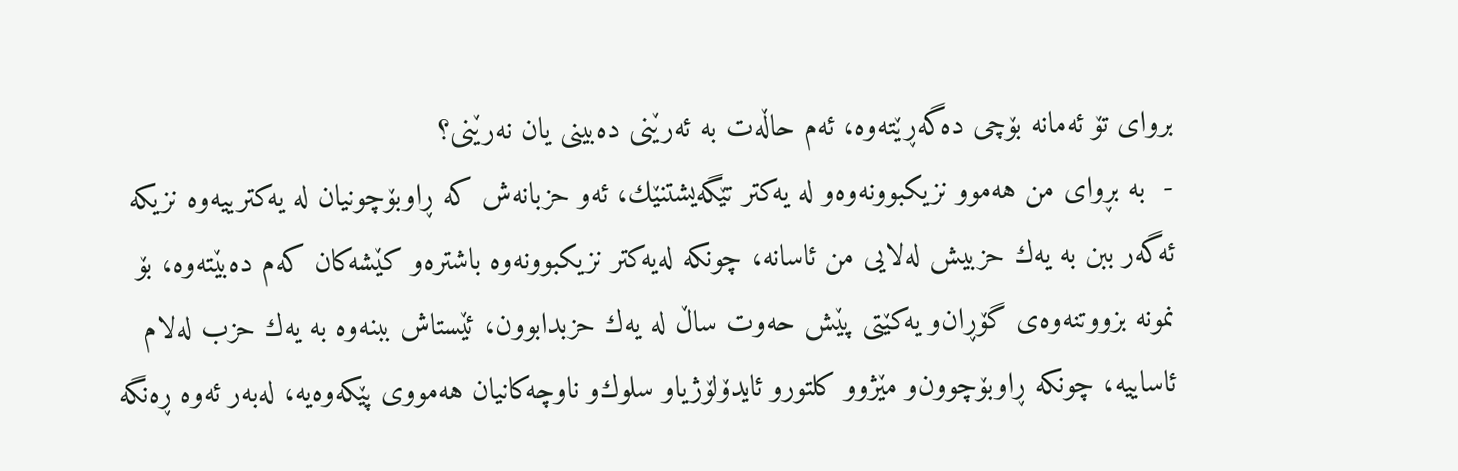بروای تۆ ئه‌مانه‌ بۆچی ده‌گه‌ڕێته‌وه‌، ئه‌م حاڵه‌ت به‌ ئه‌رێنی ده‌بینی یان نه‌رێنی؟
-  به‌ بڕوای من هه‌موو نزیكبوونه‌وه‌و له‌ یه‌كتر تێگه‌یشتنێك، ئه‌و حزبانه‌ش كه‌ ڕاوبۆچونیان له‌ یه‌كترییه‌وه‌ نزیكه‌ ئه‌گه‌ر ببن به‌ یه‌ك حزبیش له‌لایی من ئاسانه‌، چونكه‌ له‌یه‌كتر نزیكبوونه‌وه‌ باشتره‌و كێشه‌كان كه‌م ده‌بێته‌وه‌، بۆ نمونه‌ بزووتنه‌وه‌ی گۆڕان‌و یه‌كێتی پێش حه‌وت ساڵ له‌ یه‌ك حزبدابوون، ئێستاش ببنه‌وه‌ به‌ یه‌ك حزب له‌لام ئاساییه‌، چونكه‌ ڕاوبۆچوون‌و مێژوو كلتورو ئایدۆلۆژیا‌و سلوك‌و ناوچه‌كانیان هه‌مووی پێكه‌وه‌یه‌، له‌به‌ر ئه‌وه‌ ڕه‌نگه‌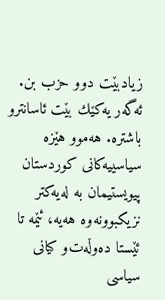زیادبێت دوو حزب بن. ئه‌گه‌ر یه‌كێك بێت ئاسانترو باشتره‌. هه‌موو هێزه‌ سیاسییه‌كانی كوردستان پیویستیمان به‌ له‌یه‌كتر نزیكبوونه‌وه‌ هه‌یه‌، ئێمه‌ تا ئێستا ده‌وڵه‌ت‌و كیانی سیاسی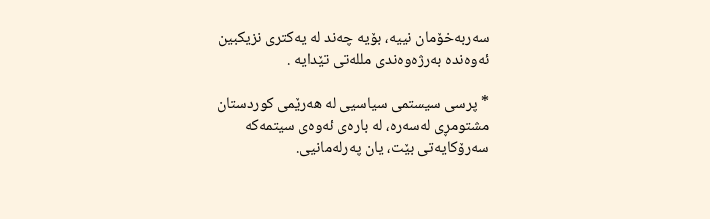سه‌ربه‌خۆمان نییه‌، بۆیه‌ چه‌ند له‌ یه‌كتری نزیكبین ئه‌وه‌نده‌ به‌رژه‌وه‌ندی ملله‌تی تێدایه‌ .

* پرسی سیستمی سیاسیی له‌ هه‌رێمی كوردستان مشتومڕی له‌سه‌ره‌، له‌ باره‌ی ئه‌وه‌ی سیتمه‌كه‌ سه‌رۆكایه‌تی بێت، یان په‌رله‌مانیی.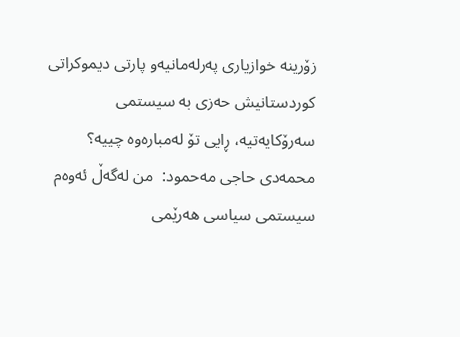زۆرینه‌ خوازیاری په‌رله‌مانیه‌‌و پارتی دیموكراتی كوردستانیش حه‌زی به‌ سیستمی  سه‌رۆكایه‌تیه‌، ڕایی تۆ له‌مباره‌وه‌ چییه‌؟
محمه‌دی حاجی مه‌حمود:  من له‌گه‌ڵ ئه‌وه‌م سیستمی سیاسی هه‌رێمی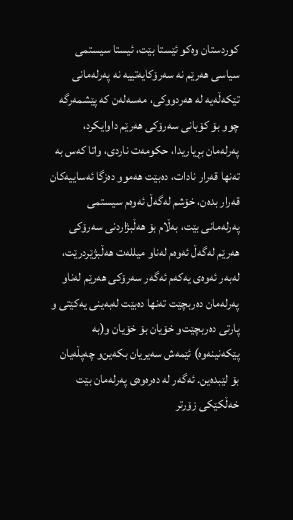كوردستان وه‌كو ئێستا بێت، ئیستا سیستمی سیاسی هه‌رێم نه‌ سه‌رۆكایه‌تییه‌ نه‌ په‌رله‌مانی تێكه‌ڵه‌یه‌ له‌ هه‌ردووكی، مه‌سه‌له‌ن كه‌ پێشمه‌رگه‌ چوو بۆ كۆبانی سه‌رۆكی هه‌رێم داوایكرد، په‌رله‌مان بڕیاریدا، حكومه‌ت ناردی، واتا كه‌س به‌ ته‌نها قه‌رار نادات، ده‌بێت هه‌موو ده‌زگا ئه‌ساییه‌كان قه‌رار بده‌ن، خۆشم له‌گه‌ڵ ئه‌وه‌م سیستمی په‌رله‌مانی بێت، به‌ڵام بۆ هه‌ڵبژاردنی سه‌رۆكی هه‌رێم له‌گه‌ڵ ئه‌وه‌م له‌ناو میلله‌ت هه‌ڵبژێردرێت، له‌به‌ر ئه‌وه‌ی یه‌كه‌م ئه‌گه‌ر سه‌رۆكی هه‌رێم له‌ناو په‌رله‌مان ده‌ربچێت ته‌نها ده‌بێت له‌به‌ینی یه‌كێتی و پارتی ده‌ربچێت‌و خۆیان بۆ خۆیان و(به‌ پێكه‌نینه‌وه‌) ئێمه‌ش سه‌یریان بكه‌ین‌و چه‌پڵه‌یان بۆ لێبده‌ین. ئه‌گه‌ر له‌ ده‌ره‌وه‌ی په‌رله‌مان بێت خه‌ڵكێكی زۆرتر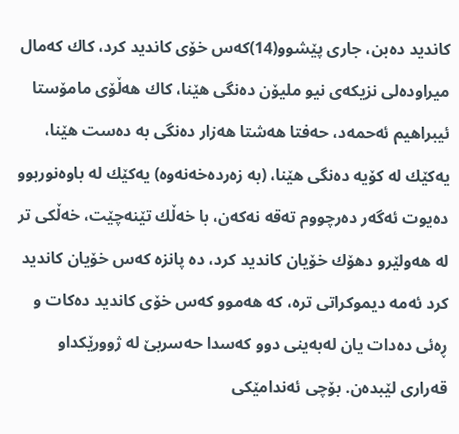كاندید ده‌بن، جاری پێشوو(14)كه‌س خۆی كاندید كرد، كاك كه‌مال میراوده‌لی نزیكه‌ی نیو ملیۆن ده‌نگی هێنا، كاك هه‌ڵۆی مامۆستا ئیبراهیم ئه‌حمه‌د، حه‌فتا هه‌شتا هه‌زار ده‌نگی به‌ ده‌ست هێنا، یه‌كێك له‌ كۆیه‌ ده‌نگی هێنا، (به‌ زه‌رده‌خه‌نه‌وه‌) یه‌كێك له‌ باوه‌نوربوو ده‌یوت ئه‌گه‌ر ده‌رچووم ته‌قه‌ نه‌كه‌ن، با خه‌ڵك تێنه‌چێت، خه‌ڵكی تر له‌ هه‌ولێرو دهۆك خۆیان كاندید كرد، ده‌ پانزه‌ كه‌س خۆیان كاندید كرد ئه‌مه‌ دیموكراتی تره‌، كه‌ هه‌موو كه‌س خۆی كاندید ده‌كات و ڕه‌ئی ده‌دات یان له‌به‌ینی دوو كه‌سدا حه‌سربێ‌ له‌ ژوورێكداو قه‌راری لێبده‌ن. بۆچی ئه‌ندامێكی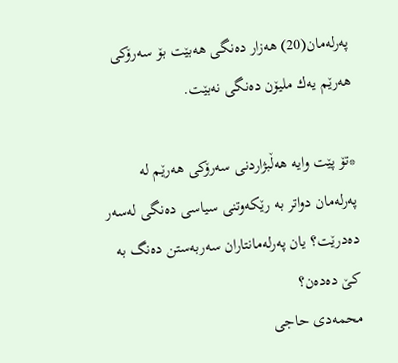په‌رله‌مان(20) هه‌زار ده‌نگی هه‌بێت بۆ سه‌رۆكی هه‌رێم یه‌ك ملیۆن ده‌نگی نه‌بێت.

*تۆ پێت وایه‌ هه‌ڵبژاردنی سه‌رۆكی هه‌رێم له‌ په‌رله‌مان دواتر به‌ رێكه‌وتنی سیاسی ده‌نگی له‌سه‌ر ده‌درێت؟ یان په‌رله‌مانتاران سه‌ربه‌ستن ده‌نگ به‌ كێ‌ ده‌ده‌ن؟
محمه‌دی حاجی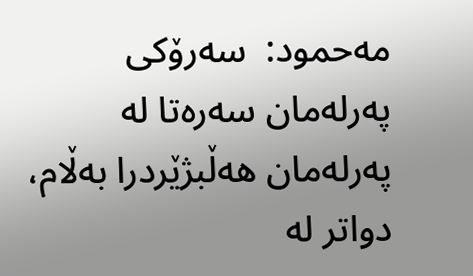مه‌حمود:  سه‌رۆكی په‌رله‌مان سه‌ره‌تا له‌ په‌رله‌مان هه‌ڵبژێردرا به‌ڵام، دواتر له‌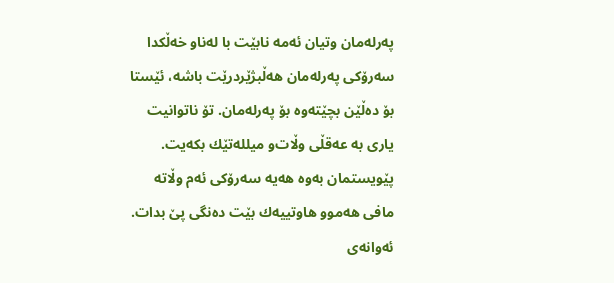په‌رله‌مان وتیان ئه‌مه‌ نابێت با له‌ناو خه‌ڵكدا سه‌رۆكی په‌رله‌مان هه‌ڵبژێردرێت باشه‌، ئێستا بۆ ده‌ڵێن بچێته‌وه‌ بۆ په‌رله‌مان. تۆ ناتوانیت یاری به‌ عه‌قڵی وڵات‌و میلله‌تێك بكه‌یت. پێویستمان به‌وه‌ هه‌یه‌ سه‌رۆكی ئه‌م وڵاته‌ مافی هه‌موو هاوتییه‌ك بێت ده‌نگی پێ‌ بدات. ئه‌وانه‌ی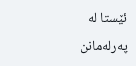ئێستا له‌ په‌رله‌مانن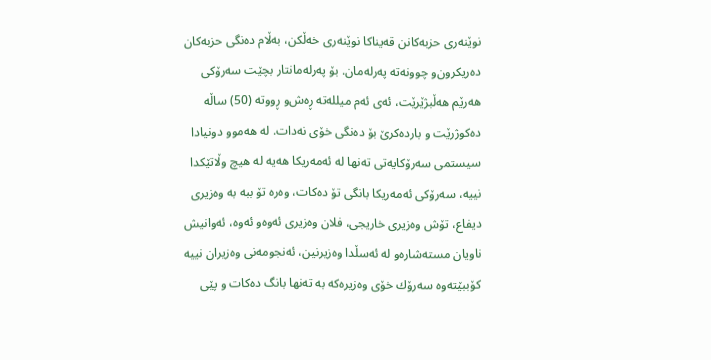نوێنه‌ری حزبه‌كانن قه‌یناكا نوێنه‌ری خه‌ڵكن، به‌ڵام ده‌نگی حزبه‌كان ده‌ریكرون‌و چوونه‌ته‌ په‌رله‌مان. بۆ په‌رله‌مانتار بچێت سه‌رۆكی هه‌رێم هه‌ڵبژێرێت، ئه‌ی ئه‌م میلله‌ته‌ ڕه‌ش‌و ڕووته‌ (50) ساڵه‌ ده‌كوژرێت و بارده‌كرێ‌ بۆ ده‌نگی خۆی نه‌دات. له‌ هه‌موو دونیادا سیستمی سه‌رۆكایه‌تی ته‌نها له‌ ئه‌مه‌ریكا هه‌یه‌ له‌ هیچ وڵاتێكدا نییه‌، سه‌رۆكی ئه‌مه‌ریكا بانگی تۆ ده‌كات، وه‌ره‌ تۆ ببه‌ به‌ وه‌زیری دیفاع، تۆش وه‌زیری خاریجی، فلان وه‌زیری ئه‌وه‌و ئه‌وه‌، ئه‌وانیش ناویان مسته‌شاره‌و له‌ ئه‌سڵدا وه‌زیرنین، ئه‌نجومه‌نی وه‌زیران نییه‌ كۆببێته‌وه‌ سه‌رۆك خۆی وه‌زیره‌كه‌ به‌ ته‌نها بانگ ده‌كات و پێی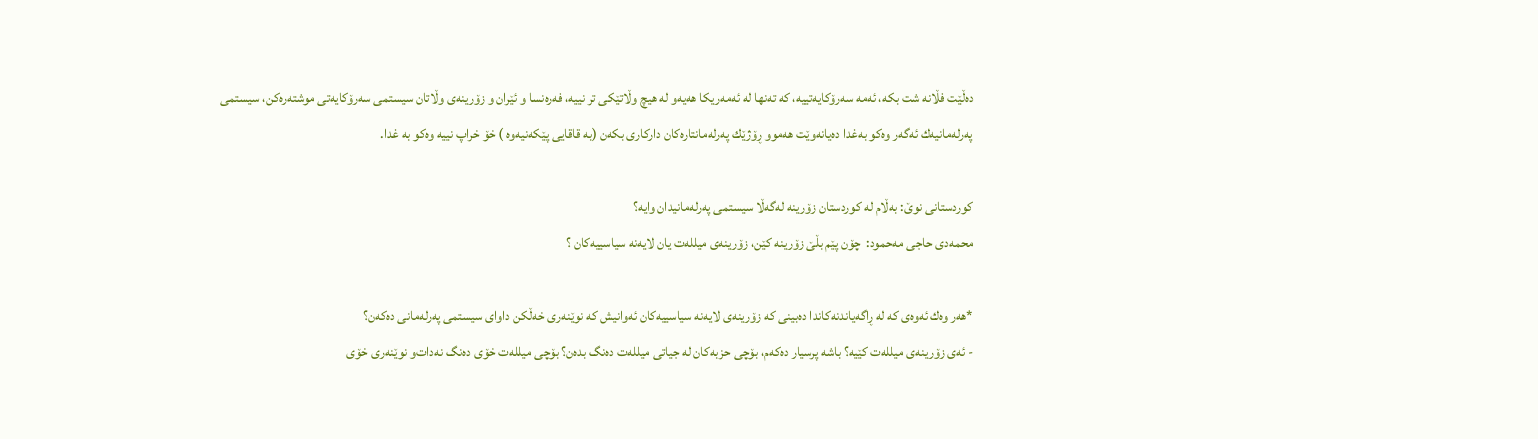ده‌ڵێت فڵانه‌ شت بكه‌، ئه‌مه‌ سه‌رۆكایه‌تییه‌، كه‌ ته‌نها له‌ ئه‌مه‌ریكا هه‌یه‌و له‌ هیچ وڵاتێكی تر نییه‌، فه‌ره‌نسا و ئێران و زۆرینه‌ی وڵاتان سیستمی سه‌رۆكایه‌تی موشته‌ره‌كن، سیستمی په‌رله‌مانیه‌ك ئه‌گه‌ر وه‌كو به‌غدا ده‌یانه‌وێت هه‌موو ڕۆژێك په‌رله‌مانتاره‌كان داركاری بكه‌ن (به‌ قاقایی پێكه‌نیه‌وه‌ ) خۆ خراپ نییه‌ وه‌كو به‌ غدا.

كوردستانی نوێ‌: به‌ڵام له‌ كوردستان زۆرینه‌ له‌گه‌ڵا سیستمی په‌رله‌مانیدان وایه‌؟
محمه‌دی حاجی مه‌حمود:  چۆن پێم بڵێ‌ زۆرینه‌ كێن، زۆرینه‌ی میلله‌ت یان لایه‌نه‌ سیاسییه‌كان ؟

*هه‌ر وه‌ك ئه‌وه‌ی كه‌ له‌ ڕاگه‌یاندنه‌كاندا ده‌بینی كه‌ زۆرینه‌ی لایه‌نه‌ سیاسییه‌كان ئه‌وانیش كه‌ نوێنه‌ری خه‌ڵكن داوای سیستمی په‌رله‌مانی ده‌كه‌ن؟
- ئه‌ی زۆرینه‌ی میلله‌ت كێیه‌؟ باشه‌ پرسیار ده‌كه‌م، بۆچی حزبه‌كان له‌ جیاتی میلله‌ت ده‌نگ بده‌ن؟ بۆچی میلله‌ت خۆی ده‌نگ نه‌دات‌و نوێنه‌ری خۆی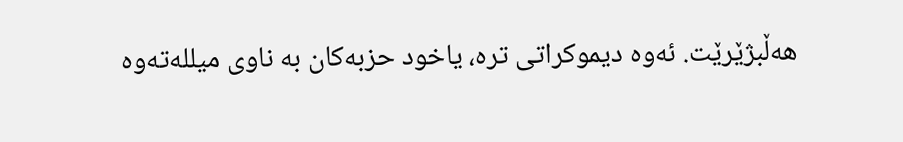هه‌ڵبژێرێت. ئه‌وه‌ دیموكراتی تره‌، یاخود حزبه‌كان به‌ ناوی میلله‌ته‌وه‌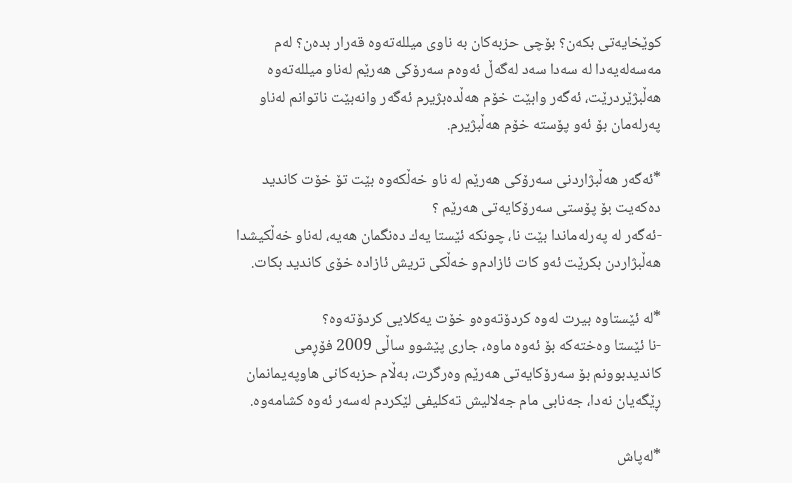كوێخایه‌تی بكه‌ن؟ بۆچی حزبه‌كان به‌ ناوی میلله‌ته‌وه‌ قه‌رار بده‌ن؟ له‌م مه‌سه‌له‌یه‌دا له‌ سه‌دا سه‌د له‌گه‌ڵ ئه‌وه‌م سه‌رۆكی هه‌رێم له‌ناو میلله‌ته‌وه‌ هه‌ڵبژێردرێت، ئه‌گه‌ر وابێت خۆم هه‌ڵده‌بژیرم ئه‌گه‌ر وانه‌بێت ناتوانم له‌ناو په‌رله‌مان بۆ ئه‌و پۆسته‌ خۆم هه‌ڵبژیرم.

*ئه‌گه‌ر هه‌ڵبژاردنی سه‌رۆكی هه‌رێم له‌ ناو خه‌ڵكه‌وه‌ بێت تۆ خۆت كاندید ده‌كه‌یت بۆ پۆستی سه‌رۆكایه‌تی هه‌رێم ؟
-ئه‌گه‌ر له‌ په‌رله‌ماندا بێت نا، چونكه‌ ئێستا یه‌ك ده‌نگمان هه‌یه‌، له‌ناو خه‌ڵكیشدا هه‌ڵبژاردن بكرێت ئه‌و كات ئازادم‌و خه‌ڵكی تریش ئازاده‌ خۆی كاندید بكات.

*له‌ ئێستاوه‌ بیرت له‌وه‌ كردۆته‌وه‌و خۆت یه‌كلایی كردۆته‌وه‌؟
-نا ئێستا وه‌خته‌كه‌ بۆ ئه‌وه‌ ماوه‌، جاری پێشوو ساڵی 2009 فۆڕمی كاندیدبوونم بۆ سه‌رۆكایه‌تی هه‌رێم وه‌رگرت، به‌ڵام حزبه‌كانی هاوپه‌یمانمان ڕێگه‌یان نه‌دا، جه‌نابی مام جه‌لالیش ته‌كلیفی لێكردم له‌سه‌ر ئه‌وه‌ كشامه‌وه‌.

*له‌پاش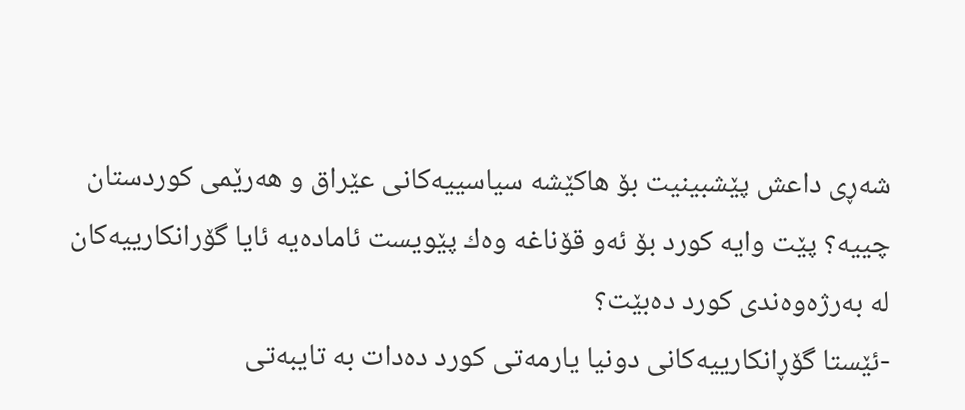شه‌ڕی داعش پێشبینیت بۆ هاكێشه‌ سیاسییه‌كانی عێراق و هه‌رێمی كوردستان چییه‌؟ پێت وایه‌ كورد بۆ ئه‌و قۆناغه‌ وه‌ك پێویست ئاماده‌یه‌ ئایا گۆرانكارییه‌كان له‌ به‌رژه‌وه‌ندی كورد ده‌بێت؟
-ئێستا گۆڕانكارییه‌كانی دونیا یارمه‌تی كورد ده‌دات به‌ تایبه‌تی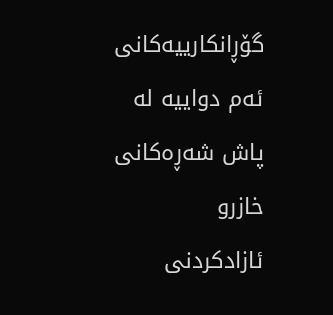گۆڕانكارییه‌كانی ئه‌م دواییه‌ له‌ پاش شه‌ڕه‌كانی خازرو ئازادكردنی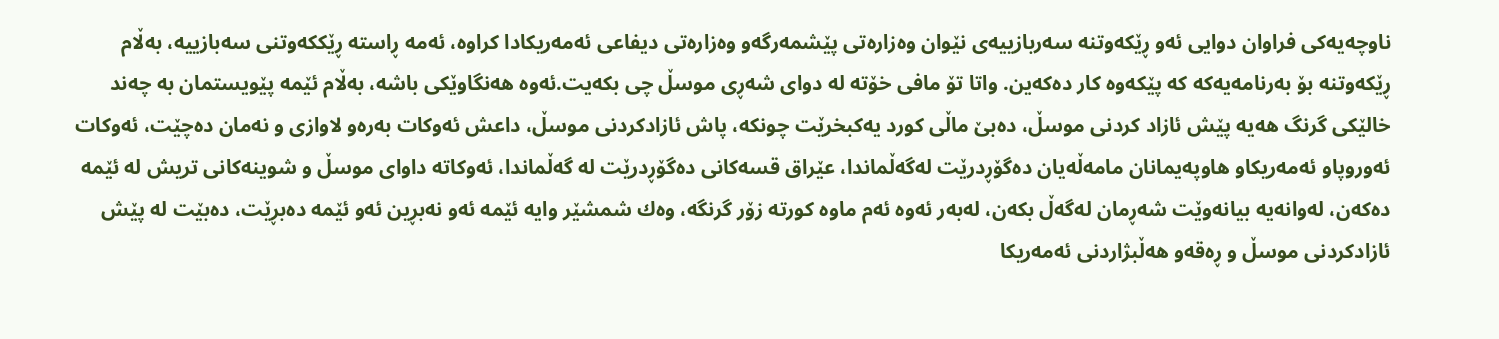ناوچه‌یه‌كی فراوان دوایی ئه‌و ڕێكه‌وتنه‌ سه‌ربازییه‌ی نێوان وه‌زاره‌تی پێشمه‌رگه‌و وه‌زاره‌تی دیفاعی ئه‌مه‌ریكادا كراوه‌، ئه‌مه‌ ڕاسته‌ ڕێككه‌وتنی سه‌بازییه‌، به‌ڵام ڕێكه‌وتنه‌ بۆ به‌رنامه‌یه‌كه‌ كه‌ پێكه‌وه‌ كار ده‌كه‌ین. واتا تۆ مافی خۆته‌ له‌ دوای شه‌ڕی موسڵ چی بكه‌یت.ئه‌وه‌ هه‌نگاوێكی باشه‌، به‌ڵام ئێمه‌ پێویستمان به‌ چه‌ند خالێكی گرنگ هه‌یه‌ پێش ئازاد كردنی موسڵ، ده‌بێ‌ ماڵی كورد یه‌كبخرێت چونكه‌، پاش ئازادكردنی موسڵ، داعش ئه‌وكات به‌ره‌و لاوازی و نه‌مان ده‌چێت، ئه‌وكات ئه‌وروپاو ئه‌مه‌ریكاو هاوپه‌یمانان مامه‌ڵه‌یان ده‌گۆڕدرێت له‌گه‌ڵماندا، عێراق قسه‌كانی ده‌گۆڕدرێت له‌ گه‌ڵماندا، ئه‌وكاته‌ داوای موسڵ و شوینه‌كانی تریش له‌ ئێمه‌ ده‌كه‌ن، له‌وانه‌یه‌ بیانه‌وێت شه‌ڕمان له‌گه‌ڵ بكه‌ن، له‌به‌ر ئه‌وه‌ ئه‌م ماوه‌ كورته‌ زۆر گرنگه‌، وه‌ك شمشێر وایه‌ ئێمه‌ ئه‌و نه‌بڕین ئه‌و ئێمه‌ ده‌بڕێت، ده‌بێت له‌ پێش ئازادكردنی موسڵ و ڕه‌قه‌و هه‌ڵبژاردنی ئه‌مه‌ریكا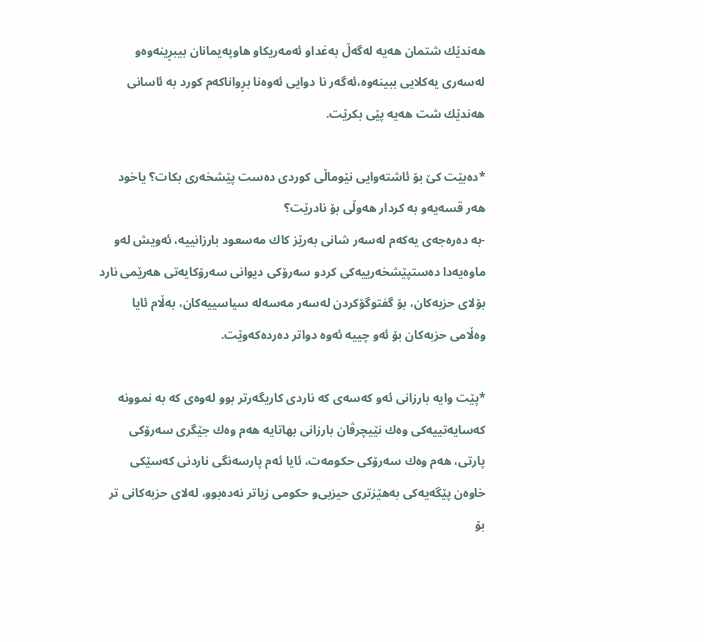هه‌ندێك شتمان هه‌یه‌ له‌گه‌ڵ به‌غداو ئه‌مه‌ریكاو هاوپه‌یمانان بیبڕینه‌وه‌و له‌سه‌ری یه‌كلایی ببینه‌وه‌،ئه‌گه‌ر نا دوایی ئه‌وه‌نا بڕواناكه‌م كورد به‌ ئاسانی هه‌ندێك شت هه‌یه‌ پێی بكرێت.

*ده‌بێت كێ‌ بۆ ئاشته‌وایی نێوماڵی كوردی ده‌ست پێشخه‌ری بكات؟ یاخود هه‌ر قسه‌یه‌و به‌ كردار هه‌وڵی بۆ نادرێت؟
-به‌ ده‌ره‌جه‌ی یه‌كه‌م له‌سه‌ر شانی به‌رێز كاك مه‌سعود بارزانییه‌، ئه‌ویش له‌و ماوه‌یه‌دا ده‌ستپێشخه‌رییه‌كی كردو سه‌رۆكی دیوانی سه‌رۆكایه‌تی هه‌رێمی نارد بۆلای حزبه‌كان، بۆ گفتوگۆكردن له‌سه‌ر مه‌سه‌له‌ سیاسییه‌كان، به‌ڵام ئایا وه‌ڵامی حزبه‌كان بۆ ئه‌و چییه‌ ئه‌وه‌ دواتر ده‌رده‌كه‌وێت.

*پێت وایه‌ بارزانی ئه‌و كه‌سه‌ی كه‌ ناردی كاریگه‌رتر بوو له‌وه‌ی كه‌ به‌ نموونه‌ كه‌سایه‌تییه‌كی وه‌ك نێیچرڤان بارزانی بهاتایه‌ هه‌م وه‌ك جێگری سه‌رۆكی پارتی، هه‌م وه‌ك سه‌رۆكی حكومه‌ت، ئایا ئه‌م پارسه‌نگی ناردنی كه‌سێكی خاوه‌ن پێگه‌یه‌كی به‌هێزتری حیزبی‌و حكومی زیاتر نه‌ده‌بوو، له‌لای حزبه‌كانی تر بۆ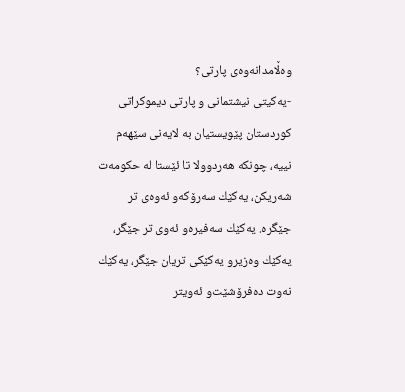وه‌ڵامدانه‌وه‌ی پارتی؟
-یه‌كیتی نیشتمانی و پارتی دیموكراتی كوردستان پێویستیان به‌ لایه‌نی سێهه‌م نییه‌، چونكه‌ هه‌ردوولا تا ئێستا له‌ حكومه‌ت شه‌ریكن، یه‌كێك سه‌رۆكه‌‌و ئه‌وه‌ی تر جێگره‌. یه‌كێك سه‌فیره‌و ئه‌وی تر جێگر، یه‌كێك وه‌زیرو یه‌كێكی تریان جێگر، یه‌كێك نه‌وت ده‌فرۆشێت‌و ئه‌ویتر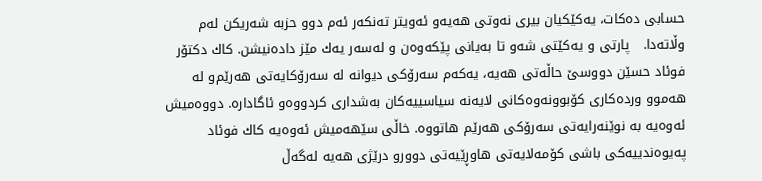حسابی ده‌كات، یه‌كێكیان بیری نه‌وتی هه‌یه‌و ئه‌ویتر ته‌نكه‌ر ئه‌م دوو حزبه‌ شه‌ریكن له‌م وڵاته‌دا.   پارتی‌ و یه‌كێتی شه‌و تا به‌یانی پێكه‌وه‌ن‌ و له‌سه‌ر یه‌ك مێز داده‌نیشن. كاك دكتۆر فوئاد حسێن دووسێ‌ حاڵه‌تی هه‌یه‌، یه‌كه‌م سه‌رۆكی دیوانه‌ له‌ سه‌رۆكایه‌تی هه‌رێم‌و له‌ هه‌موو ورده‌كاری كۆبوونه‌وه‌كانی لایه‌نه‌ سیاسییه‌كان به‌شداری كردووه‌و ئاگاداره‌. دووه‌میش ئه‌وه‌یه‌ به‌ نوێنه‌رایه‌تی سه‌رۆكی هه‌رێم هاتووه‌. خاڵی سێهه‌میش ئه‌وه‌یه‌ كاك فوئاد په‌یوه‌ندییه‌كی باشی كۆمه‌لایه‌تی هاوڕێیه‌تی دوورو درێژی هه‌یه‌ له‌گه‌ڵ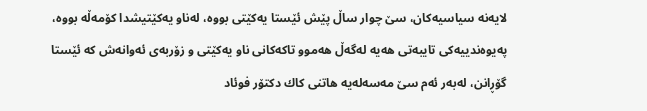لایه‌نه‌ سیاسیه‌كان، سێ‌ چوار ساڵ پێش ئێستا یه‌كێتی بووه‌، له‌ناو یه‌كێتیشدا كۆمه‌ڵه‌ بووه‌، په‌یوه‌ندییه‌كی تایبه‌تی هه‌یه‌ له‌گه‌ڵ هه‌موو تاكه‌كانی ناو یه‌كێتی و زۆربه‌ی ئه‌وانه‌ش كه‌ ئێستا گۆڕانن، له‌به‌ر ئه‌م سێ‌ مه‌سه‌له‌یه‌ هاتنی كاك دكتۆر فوئاد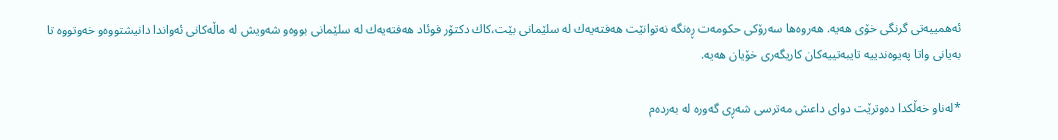ئه‌همییه‌تی گرنگی خۆی هه‌یه‌. هه‌روه‌ها سه‌رۆكی حكومه‌ت ڕه‌نگه‌ نه‌توانێت هه‌فته‌یه‌ك له‌ سلێمانی بێت،كاك دكتۆر فوئاد هه‌فته‌یه‌ك له‌ سلێمانی بووه‌و شه‌ویش له‌ ماڵه‌كانی ئه‌واندا دانیشتووه‌و خه‌وتووه‌ تا به‌یانی واتا په‌یوه‌ندییه‌ تایبه‌تییه‌كان كاریگه‌ری خۆیان هه‌یه‌.

*له‌ناو خه‌ڵكدا ده‌وترێت دوای داعش مه‌ترسی شه‌ڕی گه‌وره‌ له‌ به‌رده‌م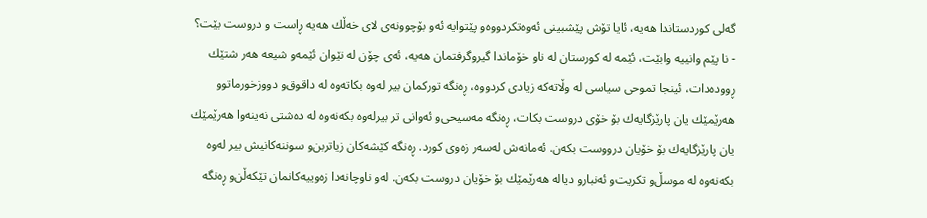گه‌لی كوردستاندا هه‌یه‌، ئایا تۆش پێشبینی ئه‌وه‌تكردووه‌‌و پێتوایه‌ ئه‌و بۆچوونه‌ی لای خه‌ڵك هه‌یه‌ ڕاست و دروست بێت؟
- نا پێم وانییه‌ وابێت، ئێمه‌ له‌ كورستان له‌ ناو خۆماندا گیروگرفتمان هه‌یه‌، ئه‌ی چۆن له‌ نێوان ئێمه‌و شیعه‌ هه‌ر شتێك ڕووده‌دات، ئینجا تموحی سیاسی له‌ وڵاته‌كه‌ زیادی كردووه‌، ڕه‌نگه‌ توركمان بیر له‌وه‌ بكاته‌وه‌ له‌ داقوق‌و دووزخورماتوو هه‌رێمێك یان پارێزگایه‌ك بۆ خۆی دروست بكات، ڕه‌نگه‌ مه‌سیحی‌و ئه‌وانی تر بیرله‌وه‌ بكه‌نه‌وه‌ له‌ ده‌شتی نه‌ینه‌وا هه‌رێمێك یان پارێزگایه‌ك بۆ خۆیان درووست بكه‌ن. ئه‌مانه‌ش له‌سه‌ر زه‌وی كورد. ڕه‌نگه‌ كێشه‌كان زیاتربن‌و سوننه‌كانیش بیر له‌وه‌ بكه‌نه‌وه‌ له‌ موسڵ‌و تكریت‌و ئه‌نبار‌و دیاله‌ هه‌رێمێك بۆ خۆیان دروست بكه‌ن. له‌و ناوچانه‌دا زه‌وییه‌كانمان تێكه‌ڵن‌و ڕه‌نگه‌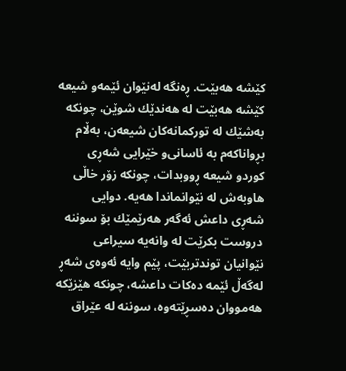كێشه‌ هه‌بێت. ڕه‌نگه‌ له‌نێوان ئێمه‌و شیعه‌ كێشه‌ هه‌بێت له‌ هه‌ندێك شوێن، چونكه‌ به‌شێك له‌ توركمانه‌كان شیعه‌ن، به‌ڵام بڕواناكه‌م به‌ ئاسانی‌و خێرایی شه‌ڕی كوردو شیعه‌ ڕووبدات، چونكه‌ زۆر خاڵی هاوبه‌ش له‌ نێوانماندا هه‌یه‌. دوایی شه‌ڕی داعش ئه‌گه‌ر هه‌رێمێك بۆ سوننه‌ دروست بكرێت له‌ وانه‌یه‌ سیراعی نێوانیان توندتربێت، پێم وایه‌ ئه‌وه‌ی شه‌ڕ له‌گه‌ڵ ئێمه‌ ده‌كات داعشه‌، چونكه‌ هێزێكه‌ هه‌مووان ده‌سڕێته‌وه‌، سوننه‌ له‌ عێراق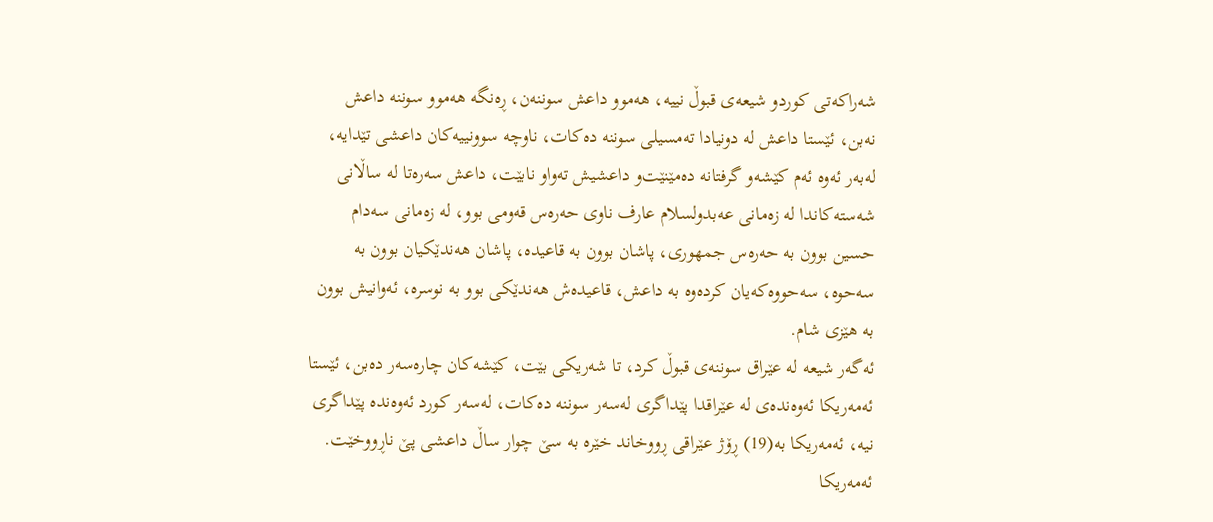شه‌راكه‌تی كوردو شیعه‌ی قبوڵ نییه‌، هه‌موو داعش سوننه‌ن، ڕه‌نگه‌ هه‌موو سوننه‌ داعش نه‌بن، ئێستا داعش له‌ دونیادا ته‌مسیلی سوننه‌ ده‌كات، ناوچه‌ سوونییه‌كان داعشی تێدایه‌، له‌به‌ر ئه‌وه‌ ئه‌م كێشه‌و گرفتانه‌ ده‌مێنێت‌و داعشیش ته‌واو نابێت، داعش سه‌ره‌تا له‌ ساڵانی شه‌سته‌كاندا له‌ زه‌مانی عه‌بدولسلام عارف ناوی حه‌ره‌س قه‌ومی بوو، له‌ زه‌مانی سه‌دام حسین بوون به‌ حه‌ره‌س جمهوری، پاشان بوون به‌ قاعیده‌، پاشان هه‌ندێكیان بوون به‌ سه‌حوه‌، سه‌حووه‌كه‌یان كرده‌وه‌ به‌ داعش، قاعیده‌ش هه‌ندێكی بوو به‌ نوسره‌، ئه‌وانیش بوون به‌ هێزی شام.
ئه‌گه‌ر شیعه‌ له‌ عێراق سوننه‌ی قبوڵ كرد، تا شه‌ریكی بێت، كێشه‌كان چاره‌سه‌ر ده‌بن، ئێستا ئه‌مه‌ریكا ئه‌وه‌نده‌ی له‌ عێراقدا پێداگری له‌سه‌ر سوننه‌ ده‌كات، له‌سه‌ر كورد ئه‌وه‌نده‌ پێداگری نیه‌، ئه‌مه‌ریكا به‌(19) ڕۆژ عێراقی ڕووخاند خێره‌ به‌ سێ‌ چوار ساڵ داعشی پێ‌ ناڕووخێت. ئه‌مه‌ریكا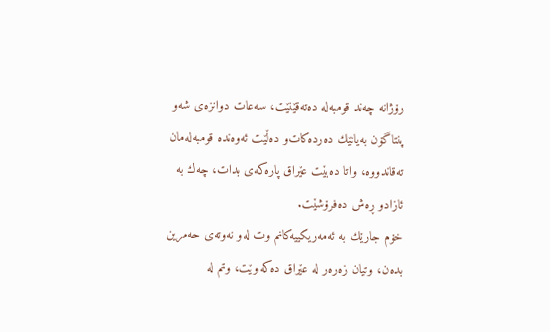رۆژانه‌ چه‌ند قومبه‌له‌ ده‌ته‌قێنێت، سه‌عات دوانزه‌ی شه‌و پنتاگۆن به‌یانێك ده‌رده‌كات‌و ده‌ڵێت ئه‌وه‌نده‌ قومبه‌له‌مان ته‌قاندووه‌، واتا ده‌بێت عێراق پاره‌كه‌ی بدات، چه‌ك به‌ ئازادو ڕه‌ش ده‌فرۆشێت.
خۆم جارێك به‌ ئه‌مه‌ریكییه‌كانم وت له‌و نه‌وته‌ی حه‌مرین بده‌ن، وتیان زه‌ره‌ر له‌ عێراق ده‌كه‌وێت، وتم له‌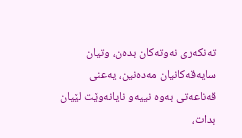ته‌نكه‌ری نه‌وته‌كان بده‌ن، وتیان سایه‌قه‌كانیان مه‌ده‌نین، یه‌عنی قه‌ناعه‌تی به‌وه‌ نییه‌و نایانه‌وێت لێیان بدات،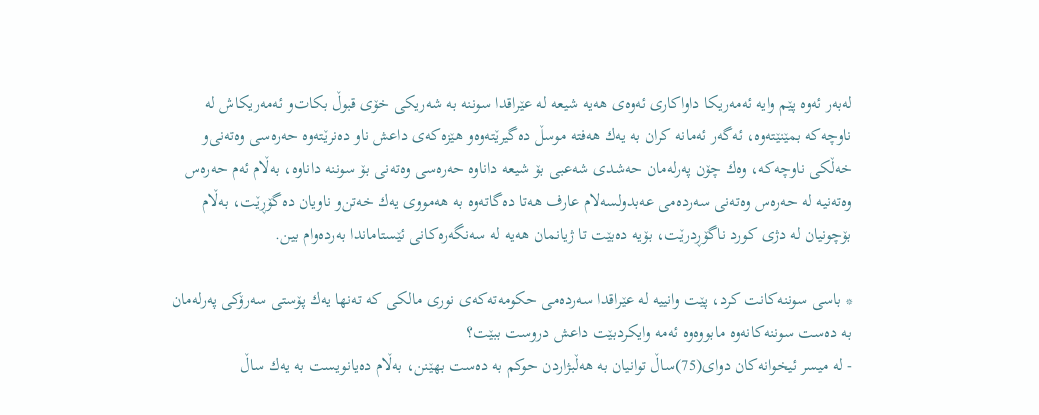له‌به‌ر ئه‌وه‌ پێم وایه‌ ئه‌مه‌ریكا داواكاری ئه‌وه‌ی هه‌یه‌ شیعه‌ له‌ عێراقدا سوننه‌ به‌ شه‌ریكی خۆی قبوڵ بكات‌و ئه‌مه‌ریكاش له‌ ناوچه‌كه‌ بمێنێته‌وه‌، ئه‌گه‌ر ئه‌مانه‌ كران به‌ یه‌ك هه‌فته‌ موسڵ ده‌گیرێته‌وه‌و هێزه‌كه‌ی داعش ناو ده‌نرێته‌وه‌ حه‌ره‌سی وه‌ته‌نی‌و خه‌ڵكی ناوچه‌كه‌، وه‌ك چۆن په‌رله‌مان حه‌شدی شه‌عبی بۆ شیعه‌ داناوه‌ حه‌ره‌سی وه‌ته‌نی بۆ سوننه‌ داناوه‌، به‌ڵام ئه‌م حه‌ره‌س وه‌ته‌نیه‌ له‌ حه‌ره‌س وه‌ته‌نی سه‌رده‌می عه‌بدولسه‌لام عارف هه‌تا ده‌گاته‌وه‌ به‌ هه‌مووی یه‌ك خه‌تن‌و ناویان ده‌گۆڕێت، به‌ڵام بۆچونیان له‌ دژی كورد ناگۆڕدرێت، بۆیه‌ ده‌بێت تا ژیانمان هه‌یه‌ له‌ سه‌نگه‌ره‌كانی ئێستاماندا به‌رده‌وام بین.

* باسی سوننه‌كانت كرد، پێت وانییه‌ له‌ عێراقدا سه‌رده‌می حكومه‌ته‌كه‌ی نوری مالكی كه‌ ته‌نها یه‌ك پۆستی سه‌رۆكی په‌رله‌مان به‌ ده‌ست سوننه‌كانه‌وه‌ مابووه‌وه‌ ئه‌مه‌ وایكردبێت داعش دروست ببێت؟
- له‌ میسر ئیخوانه‌كان دوای(75)ساڵ توانیان به‌ هه‌ڵبژاردن حوكم به‌ ده‌ست بهێنن، به‌ڵام ده‌یانویست به‌ یه‌ك ساڵ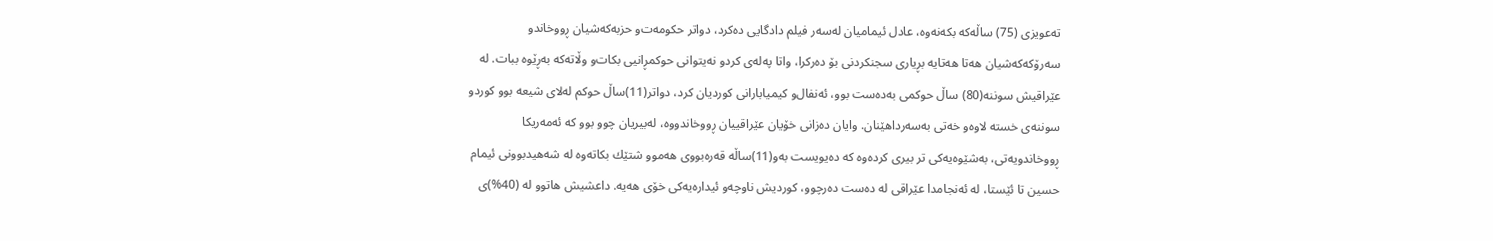ته‌عویزی (75) ساڵه‌كه‌ بكه‌نه‌وه‌، عادل ئیمامیان له‌سه‌ر فیلم دادگایی ده‌كرد، دواتر حكومه‌ت‌و حزبه‌كه‌شیان ڕووخاندو سه‌رۆكه‌كه‌شیان هه‌تا هه‌تایه‌ بڕیاری سجنكردنی بۆ ده‌ركرا، واتا په‌له‌ی كردو نه‌یتوانی حوكمڕانیی بكات‌و وڵاته‌كه‌ به‌ڕێوه‌ ببات. له‌ عێراقیش سوننه‌(80) ساڵ حوكمی به‌ده‌ست بوو، ئه‌نفال‌و كیمیابارانی كوردیان كرد، دواتر(11)ساڵ حوكم له‌لای شیعه‌ بوو كوردو سوننه‌ی خسته‌ لاوه‌و خه‌تی به‌سه‌رداهێنان. وایان ده‌زانی خۆیان عێراقییان ڕووخاندووه‌، له‌بیریان چوو بوو كه‌ ئه‌مه‌ریكا ڕووخاندویه‌تی، به‌شێوه‌یه‌كی تر بیری كرده‌وه‌ كه‌ ده‌یویست به‌و(11)ساڵه‌ قه‌ره‌بووی هه‌موو شتێك بكاته‌وه‌ له‌ شه‌هیدبوونی ئیمام حسین تا ئێستا، له‌ ئه‌نجامدا عێراقی له‌ ده‌ست ده‌رچوو، كوردیش ناوچه‌و ئیداره‌یه‌كی خۆی هه‌یه‌. داعشیش هاتوو له‌ (40%)ی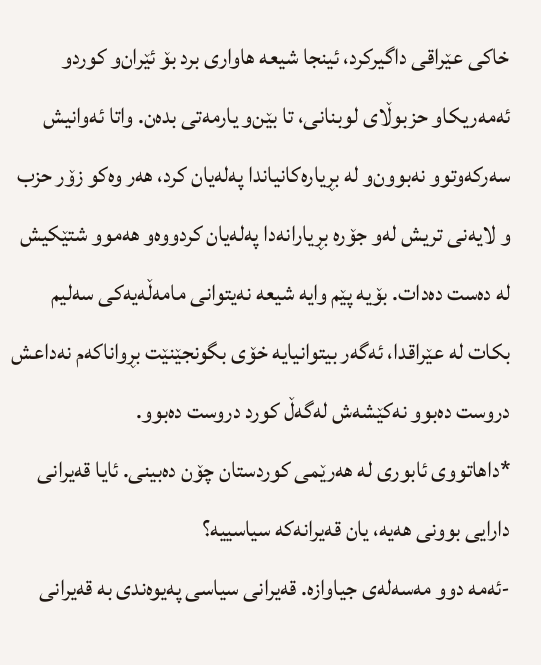خاكی عێراقی داگیركرد، ئینجا شیعه‌ هاواری برد بۆ ئێران‌و كوردو ئه‌مه‌ریكاو حزبوڵای لوبنانی، تا بێن‌و یارمه‌تی بده‌ن. واتا ئه‌وانیش سه‌ركه‌وتوو نه‌بوون‌و له‌ بڕیاره‌كانیاندا په‌له‌یان كرد، هه‌ر وه‌كو زۆر حزب و لایه‌نی تریش له‌و جۆره‌ بڕیارانه‌دا په‌له‌یان كردووه‌و هه‌موو شتێكیش له‌ ده‌ست ده‌دات. بۆیه‌ پێم وایه‌ شیعه‌ نه‌یتوانی مامه‌ڵه‌یه‌كی سه‌لیم بكات له‌ عێراقدا، ئه‌گه‌ر بیتوانیایه‌ خۆی بگونجێنێت بڕواناكه‌م نه‌داعش دروست ده‌بوو نه‌كێشه‌ش له‌گه‌ڵ كورد دروست ده‌بوو.
*داهاتووی ئابوری له‌ هه‌رێمی كوردستان چۆن ده‌بینی. ئایا قه‌یرانی دارایی بوونی هه‌یه‌، یان قه‌یرانه‌كه‌ سیاسییه‌؟
-ئه‌مه‌ دوو مه‌سه‌له‌ی جیاوازه‌. قه‌یرانی سیاسی په‌یوه‌ندی به‌ قه‌یرانی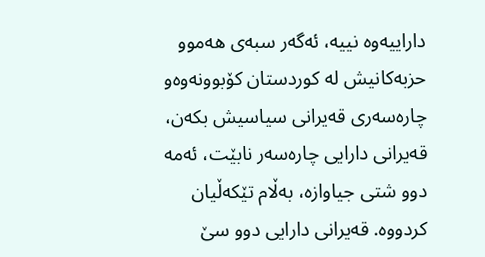داراییه‌وه‌ نییه‌، ئه‌گه‌ر سبه‌ی هه‌موو حزبه‌كانیش له‌ كوردستان كۆبوونه‌وه‌و چاره‌سه‌ری قه‌یرانی سیاسیش بكه‌ن، قه‌یرانی دارایی چاره‌سه‌ر نابێت، ئه‌مه‌ دوو شتی جیاوازه‌، به‌ڵام تێكه‌ڵیان كردووه‌. قه‌یرانی دارایی دوو سێ‌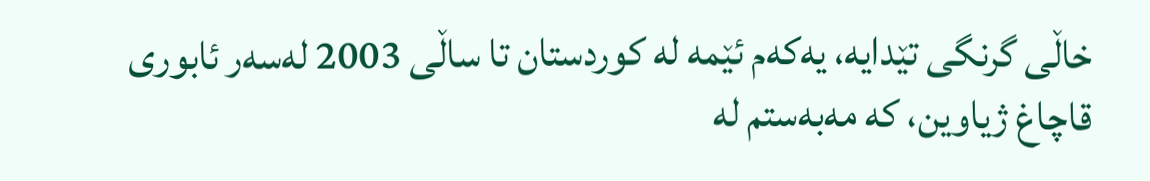خاڵی گرنگی تێدایه‌، یه‌كه‌م ئێمه‌ له‌ كوردستان تا ساڵی 2003 له‌سه‌ر ئابوری قاچاغ ژیاوین، كه‌ مه‌به‌ستم له‌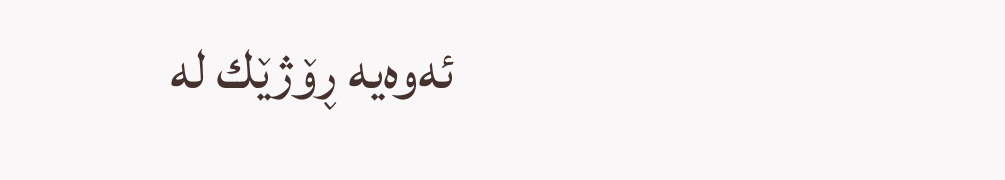ئه‌وه‌یه‌ ڕۆژێك له‌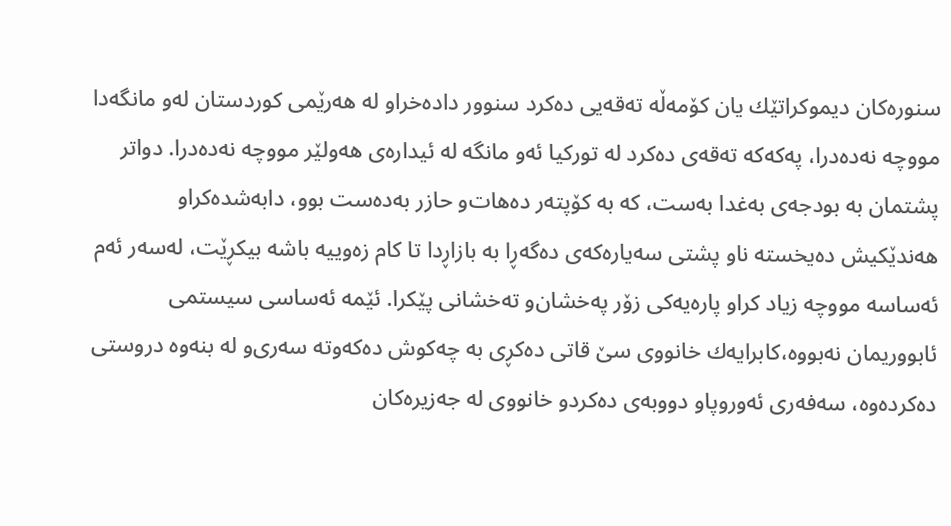سنوره‌كان دیموكراتێك یان كۆمه‌ڵه‌ ته‌قه‌یی ده‌كرد سنوور داده‌خراو له‌ هه‌رێمی كوردستان له‌و مانگه‌دا مووچه‌ نه‌ده‌درا، په‌كه‌كه‌ ته‌قه‌ی ده‌كرد له‌ توركیا ئه‌و مانگه‌ له‌ ئیداره‌ی هه‌ولێر مووچه‌ نه‌ده‌درا. دواتر پشتمان به‌ بودجه‌ی به‌غدا به‌ست، كه‌ به‌ كۆپته‌ر ده‌هات‌و حازر به‌ده‌ست بوو، دابه‌شده‌كراو هه‌ندێكیش ده‌یخسته‌ ناو پشتی سه‌یاره‌كه‌ی ده‌گه‌ڕا به‌ بازاڕدا تا كام زه‌وییه‌ باشه‌ بیكڕێت، له‌سه‌ر ئه‌م ئه‌ساسه‌ مووچه‌ زیاد كراو پاره‌یه‌كی زۆر په‌خشان‌و ته‌خشانی پێكرا. ئێمه‌ ئه‌ساسی سیستمی ئابووریمان نه‌بووه‌،كابرایه‌ك خانووی سێ‌ قاتی ده‌كڕی به‌ چه‌كوش ده‌كه‌وته‌ سه‌ری‌و له‌ بنه‌وه‌ دروستی ده‌كرده‌وه‌، سه‌فه‌ری ئه‌وروپاو دووبه‌ی ده‌كردو خانووی له‌ جه‌زیره‌كان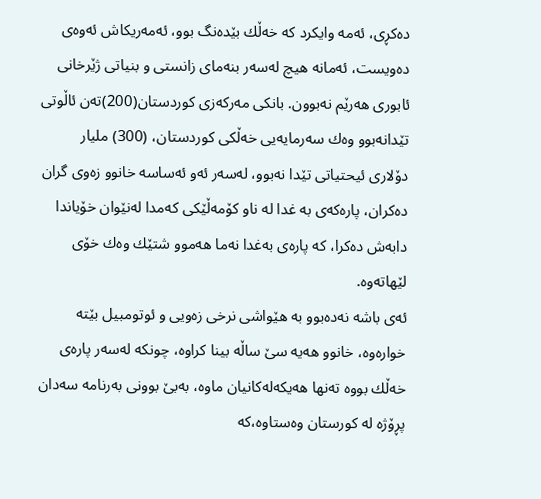ده‌كڕی، ئه‌مه‌ وایكرد كه‌ خه‌ڵك بێده‌نگ بوو، ئه‌مه‌ریكاش ئه‌وه‌ی ده‌ویست، ئه‌مانه‌ هیچ له‌سه‌ر بنه‌مای زانستی و بنیاتی ژێرخانی ئابوری هه‌رێم نه‌بوون. بانكی مه‌ركه‌زی كوردستان(200)ته‌ن ئاڵوتی تێدانه‌بوو وه‌ك سه‌رمایه‌یی خه‌ڵكی كوردستان، (300) ملیار دۆلاری ئیحتیاتی تێدا نه‌بوو، له‌سه‌ر ئه‌و ئه‌ساسه‌ خانوو زه‌وی گران ده‌كران، پاره‌كه‌ی به‌ غدا له‌ ناو كۆمه‌ڵێكی كه‌مدا له‌نێوان خۆیاندا دابه‌ش ده‌كرا، كه‌ پاره‌ی به‌غدا نه‌ما هه‌موو شتێك وه‌ك خۆی لێهاته‌وه‌.
ئه‌ی باشه‌ نه‌ده‌بوو به‌ هێواشی نرخی زه‌ویی و ئوتومبیل بێته‌ خواره‌وه‌، خانوو هه‌یه‌ سێ‌ ساڵه‌ بینا كراوه‌، چونكه‌ له‌سه‌ر پاره‌ی خه‌ڵك بووه‌ ته‌نها هه‌یكه‌له‌كانیان ماوه‌، به‌بێ‌ بوونی به‌رنامه‌ سه‌دان پڕۆژه‌ له‌ كورستان وه‌ستاوه‌،كه‌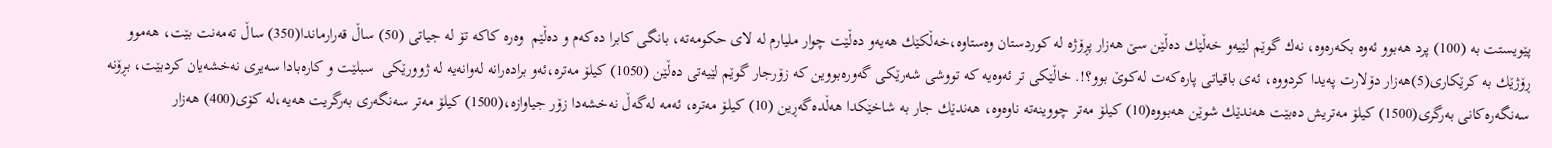پێویستت به‌ (100) پرد هه‌بوو ئه‌وه‌ بكه‌ره‌وه‌، نه‌ك گوێم لێیه‌و خه‌ڵێك ده‌ڵێن سێ‌ هه‌زار پڕۆژه‌ له‌ كوردستان وه‌ستاوه‌،خه‌ڵكێك هه‌یه‌و ده‌ڵێت چوار ملیارم له‌ لای حكومه‌ته‌، بانگی كابرا ده‌كه‌م و ده‌ڵێم  وه‌ره‌ كاكه‌ تۆ له‌ جیاتی (50) ساڵ قه‌رارماندا(350) ساڵ ته‌مه‌نت بێت، هه‌موو ڕۆژێك به‌ كرێكاری(5)هه‌زار دۆلارت په‌یدا كردووه‌، ئه‌ی باقیاتی پاره‌كه‌ت له‌كوێ‌ بوو؟!. خاڵێكی تر ئه‌وه‌یه‌ كه‌ تووشی شه‌رێكی گه‌وره‌بووین كه‌ زۆرجار گوێم لێیه‌تی ده‌ڵێن (1050) كیلۆ مه‌تره‌،ئه‌و براده‌رانه‌ له‌وانه‌یه‌ له‌ ژوورێكی  سبلێت و كاره‌بادا سه‌یری نه‌خشه‌یان كردبێت، بڕۆنه‌ سه‌نگه‌ره‌كانی به‌رگری(1500) كیلۆ مه‌تریش ده‌بێت هه‌ندێك شوێن هه‌بووه‌(10) كیلۆ مه‌تر چووینه‌ته‌ ناوه‌وه‌، هه‌ندێك جار به‌ شاخێكدا هه‌ڵده‌گه‌ڕین (10) كیلۆ مه‌تره‌، ئه‌مه‌ له‌گه‌ڵ نه‌خشه‌دا زۆر جیاوازه‌،(1500) كیلۆ مه‌تر سه‌نگه‌ری به‌رگریت هه‌یه‌،له‌ كۆی(400) هه‌زار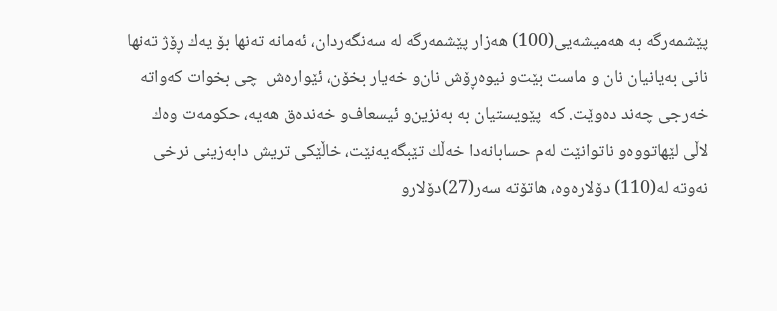پێشمه‌رگه‌ به‌ هه‌میشه‌یی(100) هه‌زار پێشمه‌رگه‌ له‌ سه‌نگه‌ردان، ئه‌مانه‌ ته‌نها بۆ یه‌ك ڕۆژ ته‌نها نانی به‌یانیان نان و ماست بێت‌و نیوه‌ڕۆش نان‌و خه‌یار بخۆن، ئێواره‌ش  چی بخوات كه‌واته‌ خه‌رجی چه‌ند ده‌وێت. كه‌  پێویستیان به‌ به‌نزین‌و ئیسعاف‌و خه‌نده‌ق هه‌یه‌، حكومه‌ت وه‌ك لاڵی لێهاتووه‌و ناتوانێت له‌م حسابانه‌دا خه‌ڵك تێبگه‌یه‌نێت، خاڵێكی تریش دابه‌زینی نرخی نه‌وته‌ له‌(110) دۆلاره‌وه‌، هاتۆته‌ سه‌ر(27)دۆلارو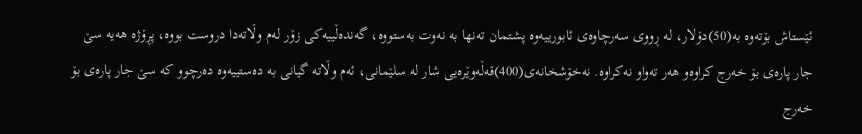ئێستاش بۆته‌وه‌ به‌(50)دۆلار، له‌ ڕووی سه‌رچاوه‌ی ئابورییه‌وه‌ پشتمان ته‌نها به‌ نه‌وت به‌ستووه‌، گه‌نده‌ڵییه‌كی زۆر له‌م وڵاته‌دا دروست بووه‌، پڕۆژه‌ هه‌یه‌ سێ‌ جار پاره‌ی بۆ خه‌رج كراوه‌و هه‌ر ته‌واو نه‌كراوه‌. نه‌خۆشخانه‌ی(400)قه‌ڵه‌وێره‌یی شار له‌ سلێمانی، ئه‌م وڵاته‌ گیانی به‌ ده‌ستییه‌وه‌ ده‌رچوو كه‌ سێ‌ جار پاره‌ی بۆ خه‌رج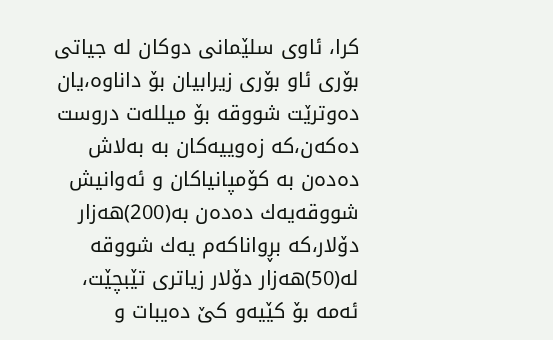كرا، ئاوی سلێمانی دوكان له‌ جیاتی بۆری ئاو بۆری زیرابیان بۆ داناوه‌،یان ده‌وترێت شووقه‌ بۆ میلله‌ت دروست ده‌كه‌ن،كه‌ زه‌وییه‌كان به‌ به‌لاش ده‌ده‌ن به‌ كۆمپانیاكان و ئه‌وانیش شووقه‌یه‌ك ده‌ده‌ن به‌(200)هه‌زار دۆلار،كه‌ بڕواناكه‌م یه‌ك شووقه‌ له‌(50)هه‌زار دۆلار زیاتری تێبچێت، ئه‌مه‌ بۆ كێیه‌و كێ‌ ده‌یبات و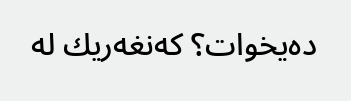ده‌یخوات؟ كه‌نغه‌ریك له‌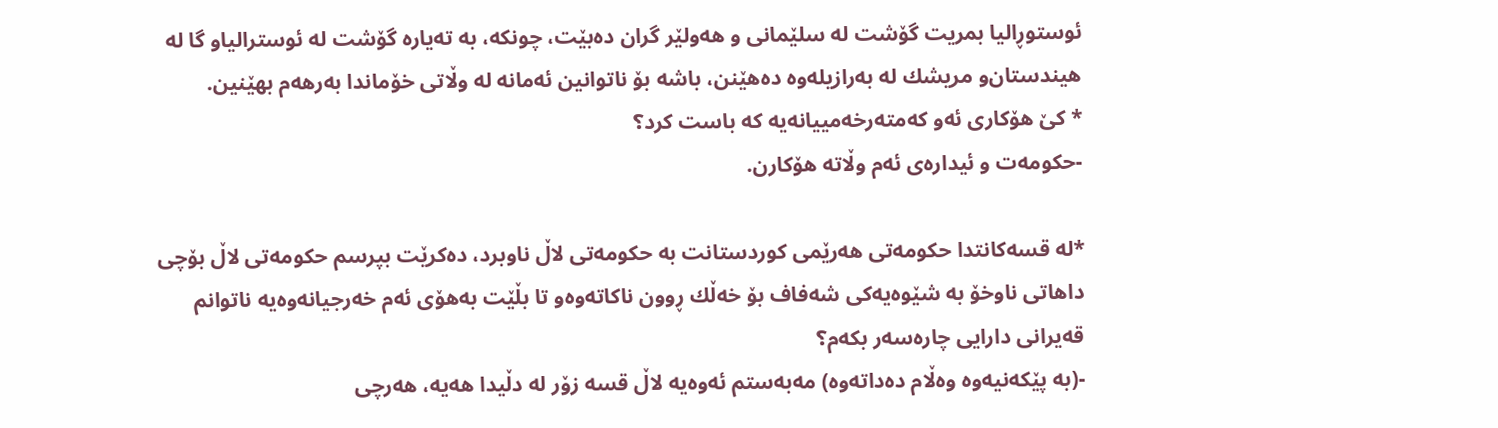ئوستوڕالیا بمریت گۆشت له‌ سلێمانی و هه‌ولێر گران ده‌بێت، چونكه‌، به‌ ته‌یاره‌ گۆشت له‌ ئوسترالیاو گا له‌ هیندستان‌و مریشك له‌ به‌رازیله‌وه‌ ده‌هێنن، باشه‌ بۆ ناتوانین ئه‌مانه‌ له‌ وڵاتی خۆماندا به‌رهه‌م بهێنین.
* كێ‌ هۆكاری ئه‌و كه‌مته‌رخه‌مییانه‌یه‌ كه‌ باست كرد؟
-حكومه‌ت و ئیداره‌ی ئه‌م وڵاته‌ هۆكارن.

*له‌ قسه‌كانتدا حكومه‌تی هه‌رێمی كوردستانت به‌ حكومه‌تی لاڵ ناوبرد، ده‌كرێت بپرسم حكومه‌تی لاڵ بۆچی داهاتی ناوخۆ به‌ شێوه‌یه‌كی شه‌فاف بۆ خه‌ڵك ڕوون ناكاته‌وه‌و تا بڵێت به‌هۆی ئه‌م خه‌رجیانه‌وه‌یه‌ ناتوانم قه‌یرانی دارایی چاره‌سه‌ر بكه‌م؟
-(به‌ پێكه‌نیه‌وه‌ وه‌ڵام ده‌داته‌وه‌) مه‌به‌ستم ئه‌وه‌یه‌ لاڵ قسه‌ زۆر له‌ دڵیدا هه‌یه‌، هه‌رچی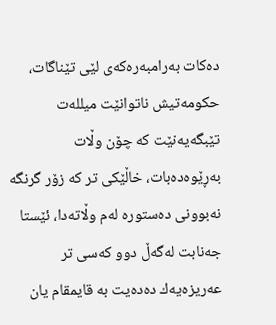ده‌كات به‌رامبه‌ره‌كه‌ی لێی تێناگات، حكومه‌تیش ناتوانێت میلله‌ت تێبگه‌یه‌نێت كه‌ چۆن وڵات به‌ڕێوه‌ده‌بات، خاڵێكی تر كه‌ زۆر گرنگه‌ نه‌بوونی ده‌ستوره‌ له‌م وڵاته‌دا، ئێستا جه‌نابت له‌گه‌ڵ دوو كه‌سی تر عه‌ریزه‌یه‌ك ده‌ده‌یت به‌ قایمقام یان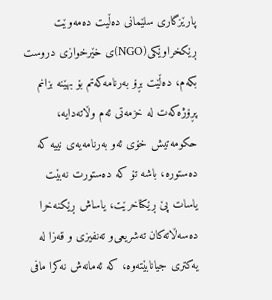پارێزگاری سلێمانی ده‌ڵیت ده‌مه‌وێت ڕێكخراوێكی(NGO)ی خێرخوازی دروست بكه‌م، ده‌ڵێت بڕۆ به‌رنامه‌كه‌تم بۆ بهێنه‌ بزانم پڕۆژه‌كه‌ت له‌ خزمه‌تی ئه‌م وڵاته‌دایه‌، حكومه‌تیش خۆی ئه‌و به‌رنامه‌یه‌ی نییه‌ كه‌ ده‌ستوره‌، باشه‌ تۆ كه‌ ده‌ستورت نه‌بێت یاسات پێ‌ ڕێكناخرێت، یاساش ڕێكنه‌خرا ده‌سه‌ڵاته‌كان ته‌شریعی‌و ته‌نفیزی و قه‌زا له‌ یه‌كتری جیانابێته‌وه‌، كه‌ ئه‌مانه‌ش نه‌كرا مافی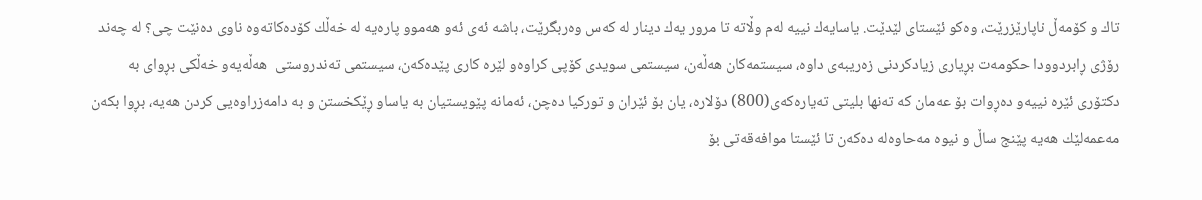تاك و كۆمه‌ڵ ناپارێزرێت، وه‌كو ئێستای لێدێت. یاسایه‌ك نییه‌ له‌م وڵاته‌ تا مرور یه‌ك دینار له‌ كه‌س وه‌ربگرێت، باشه‌ ئه‌ی ئه‌و هه‌موو پاره‌یه‌ له‌ خه‌ڵك كۆده‌كاته‌وه‌ ناوی ده‌نێت چی؟ له‌ چه‌ند رۆژی ڕابردوودا حكومه‌ت بڕیاری زیادكردنی زه‌ریبه‌ی داوه‌، سیستمه‌كان هه‌ڵه‌ن، سیستمی سویدی كۆپی كراوه‌و لێره‌ كاری پێده‌كه‌ن، سیستمی ته‌ندروستی  هه‌ڵه‌یه‌و خه‌ڵكی بڕوای به‌ دكتۆری ئێره‌ نییه‌و ده‌ڕوات بۆ عه‌مان كه‌ ته‌نها بلیتی ته‌یاره‌كه‌ی(800) دۆلاره‌، یان بۆ ئێران و توركیا ده‌چن، ئه‌مانه‌ پێویستیان به‌ یاساو ڕێكخستن و به‌ دامه‌زراوه‌یی كردن هه‌یه‌، بڕوا بكه‌ن مه‌عمه‌لێك هه‌یه‌ پێنج ساڵ و نیوه‌ مه‌حاوه‌له‌ ده‌كه‌ن تا ئێستا موافه‌قه‌تی بۆ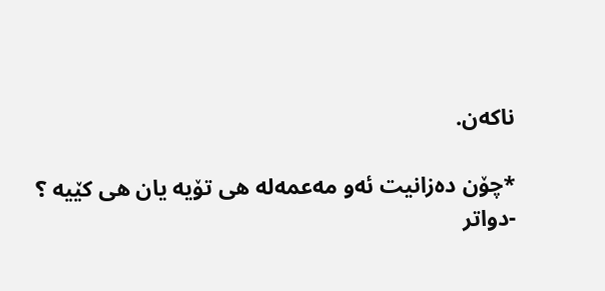ناكه‌ن.

*چۆن ده‌زانیت ئه‌و مه‌عمه‌له‌ هی تۆیه‌ یان هی كێیه‌ ؟
-دواتر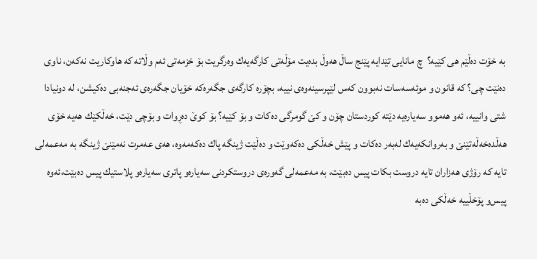به‌ خۆت ده‌ڵێم هی كێیه‌؟  چ مانایی تێدایه‌ پێنج ساڵ هه‌وڵ بده‌یت مۆڵه‌تی كارگه‌یه‌ك وه‌رگریت بۆ خزمه‌تی ئه‌م وڵاته‌ كه‌ هاوكاریت نه‌كه‌ن، ناوی ده‌نێت چی؟ كه‌ قانون و موئه‌سه‌سات نه‌بوون كه‌س لێپرسینه‌وه‌ی نییه‌، بچۆره‌ كارگه‌ی جگه‌ره‌كه‌ خۆیان جگه‌ره‌ی ئه‌جنه‌بی ده‌كیشن، له‌ دونیادا شتی وانییه‌، ئه‌و هه‌موو سه‌یاره‌یه‌ دێته‌ كوردستان چۆن و كێ‌ گومرگی ده‌كات و بۆ كێیه‌؟ بۆ كوێ‌ ده‌ڕوات و بۆچی دێت، خه‌ڵكێك هه‌یه‌ خۆی هه‌ڵده‌خه‌ڵه‌تێنێ‌ و به‌روانكه‌یه‌ك له‌به‌ر ده‌كات و پێش خه‌ڵكی ده‌كه‌وێت و ده‌ڵێت ژینگه‌ پاك ده‌كه‌مه‌وه‌، هه‌ی عه‌مرت نه‌مێنێ‌ ژینگه‌ به‌ مه‌عمه‌لی تایه‌ كه‌ رۆژی هه‌زاران تایه‌ دروست بكات پیس ده‌بێت، به‌ مه‌عمه‌لی گه‌وره‌ی دروستكردنی سه‌یاره‌و پاتری سه‌یاره‌و پلاستیك پیس ده‌بێت،ئه‌وه‌ پیس‌و پۆخڵییه‌ خه‌ڵكی ده‌به‌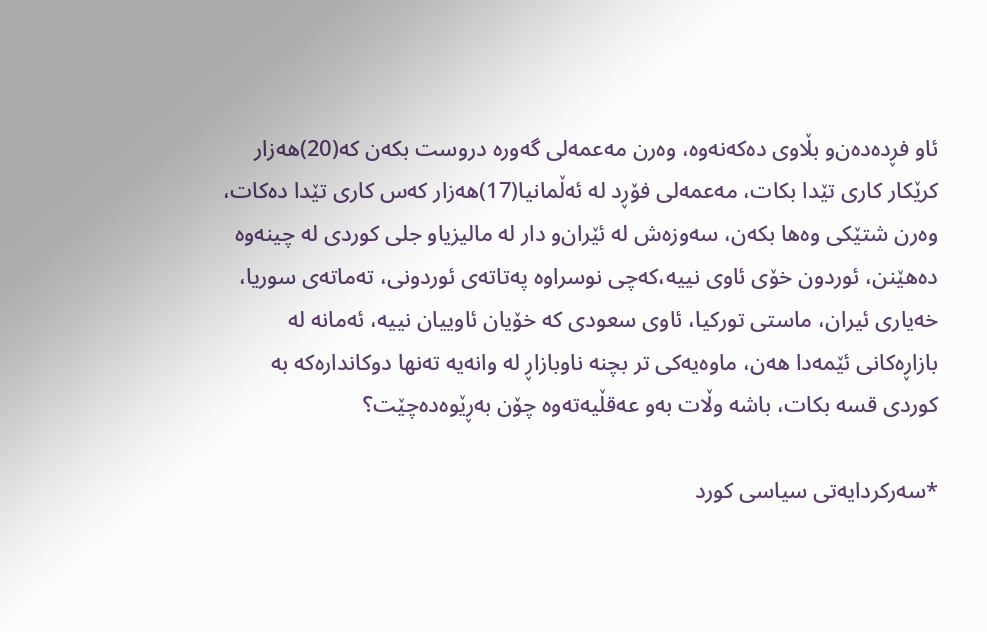ئاو فڕده‌ده‌ن‌و بڵاوی ده‌كه‌نه‌وه‌، وه‌رن مه‌عمه‌لی گه‌وره‌ دروست بكه‌ن كه‌(20)هه‌زار كرێكار كاری تێدا بكات، مه‌عمه‌لی فۆڕد له‌ ئه‌ڵمانیا(17)هه‌زار كه‌س كاری تێدا ده‌كات، وه‌رن شتێكی وه‌ها بكه‌ن، سه‌وزه‌ش له‌ ئێران‌و دار له‌ مالیزیاو جلی كوردی له‌ چینه‌وه‌ ده‌هێنن، ئوردون خۆی ئاوی نییه‌،كه‌چی نوسراوه‌ په‌تاته‌ی ئوردونی، ته‌ماته‌ی سوریا، خه‌یاری ئیران، ماستی توركیا، ئاوی سعودی كه‌ خۆیان ئاوییان نییه‌، ئه‌مانه‌ له‌ بازاڕه‌كانی ئێمه‌دا هه‌ن، ماوه‌یه‌كی تر بچنه‌ ناوبازاڕ له‌ وانه‌یه‌ ته‌نها دوكانداره‌كه‌ به‌ كوردی قسه‌ بكات، باشه‌ وڵات به‌و عه‌قڵیه‌ته‌وه‌ چۆن به‌ڕێوه‌ده‌چێت؟

*سه‌ركردایه‌تی سیاسی كورد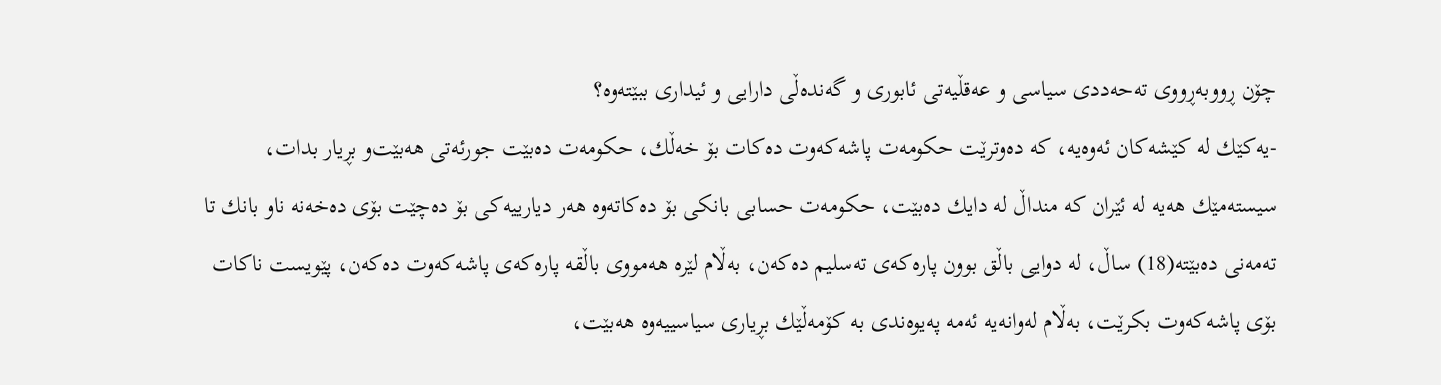چۆن ڕووبه‌ڕووی ته‌حه‌ددی سیاسی و عه‌قڵیه‌تی ئابوری و گه‌نده‌ڵی دارایی و ئیداری ببێته‌وه‌؟
-یه‌كێك له‌ كێشه‌كان ئه‌وه‌یه‌، كه‌ ده‌وترێت حكومه‌ت پاشه‌كه‌وت ده‌كات بۆ خه‌ڵك، حكومه‌ت ده‌بێت جورئه‌تی هه‌بێت‌و بڕیار بدات، سیسته‌مێك هه‌یه‌ له‌ ئێران كه‌ منداڵ له‌ دایك ده‌بێت، حكومه‌ت حسابی بانكی بۆ ده‌كاته‌وه‌ هه‌ر دیارییه‌كی بۆ ده‌چێت بۆی ده‌خه‌نه‌ ناو بانك تا ته‌مه‌نی ده‌بێته‌(18) ساڵ، له‌ دوایی باڵق بوون پاره‌كه‌ی ته‌سلیم ده‌كه‌ن، به‌ڵام لێره‌ هه‌مووی باڵقه‌ پاره‌كه‌ی پاشه‌كه‌وت ده‌كه‌ن، پێویست ناكات بۆی پاشه‌كه‌وت بكرێت، به‌ڵام له‌وانه‌یه‌ ئه‌مه‌ په‌یوه‌ندی به‌ كۆمه‌ڵێك بڕیاری سیاسییه‌وه‌ هه‌بێت،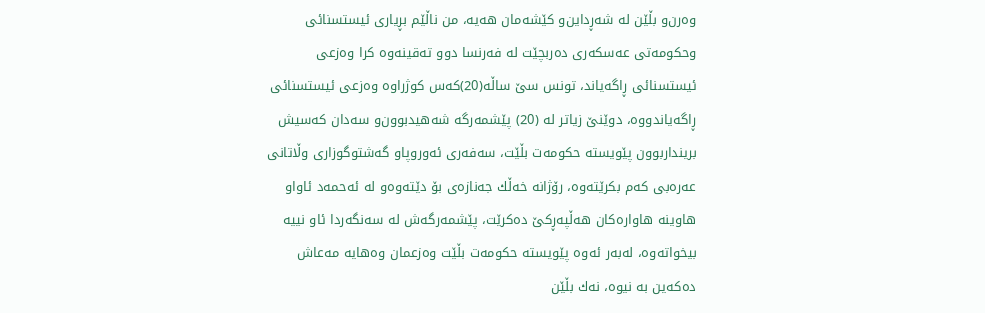وه‌رن‌و بڵێن له‌ شه‌ڕداین‌و كێشه‌مان هه‌یه‌، من ناڵێم بڕیاری ئیستسنائی وحكومه‌تی عه‌سكه‌ری ده‌ربچێت له‌ فه‌رنسا دوو ته‌قینه‌وه‌ كرا وه‌زعی ئیستسنائی ڕاگه‌یاند، تونس سێ‌ ساڵه‌(20)كه‌س كوژراوه‌ وه‌زعی ئیستسنائی ڕاگه‌یاندووه‌، دوێنێ‌ زیاتر له‌ (20) پێشمه‌رگه‌ شه‌هیدبوون‌و سه‌دان كه‌سیش برینداربوون پێویسته‌ حكومه‌ت بڵێت، سه‌فه‌ری ئه‌وروپاو گه‌شتوگوزاری وڵاتانی عه‌ره‌بی كه‌م بكرێته‌وه‌، رۆژانه‌ خه‌ڵك جه‌نازه‌ی بۆ دێته‌وه‌و له‌ ئه‌حمه‌د ئاواو هاوینه‌ هاواره‌كان هه‌ڵپه‌ڕكێ‌ ده‌كرێت، پێشمه‌رگه‌ش له‌ سه‌نگه‌ردا ئاو نییه‌ بیخواته‌وه‌، له‌به‌ر ئه‌وه‌ پێویسته‌ حكومه‌ت بڵێت وه‌زعمان وه‌هایه‌ مه‌عاش ده‌كه‌ین به‌ نیوه‌، نه‌ك بڵێن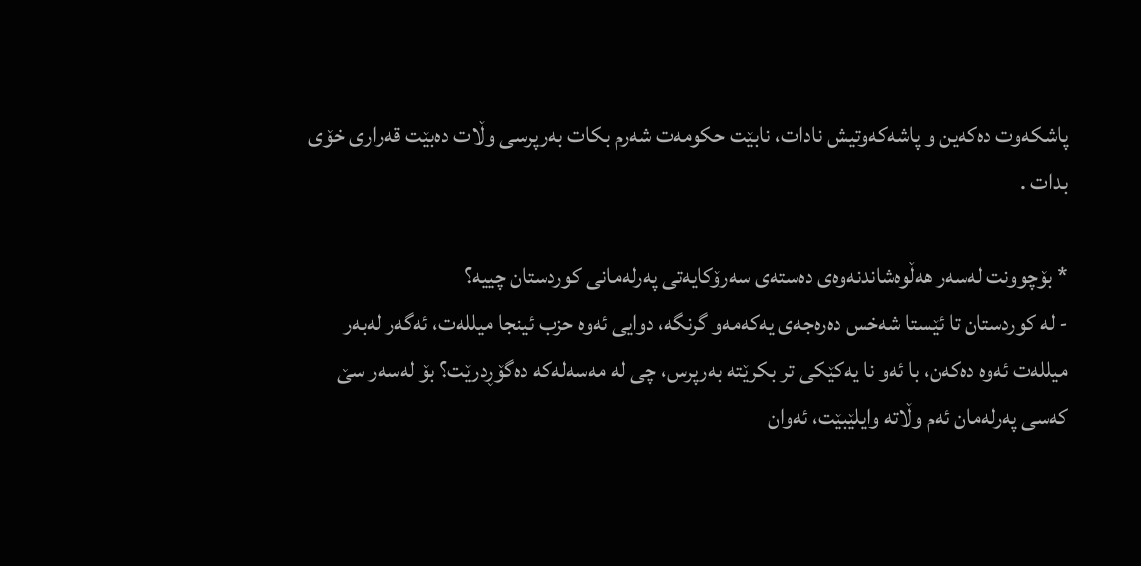پاشكه‌وت ده‌كه‌ین و پاشه‌كه‌وتیش نادات، نابێت حكومه‌ت شه‌رم بكات به‌رپرسی وڵات ده‌بێت قه‌راری خۆی بدات .

* بۆچوونت له‌سه‌ر هه‌ڵوه‌شاندنه‌وه‌ی ده‌سته‌ی سه‌رۆكایه‌تی په‌رله‌مانی كوردستان چییه‌؟
- له‌ كوردستان تا ئێستا شه‌خس ده‌ره‌جه‌ی یه‌كه‌مه‌و گرنگه‌، دوایی ئه‌وه‌ حزب ئینجا میلله‌ت، ئه‌گه‌ر له‌به‌ر میلله‌ت ئه‌وه‌ ده‌كه‌ن، با ئه‌و نا یه‌كێكی تر بكرێته‌ به‌رپرس، چی له‌ مه‌سه‌له‌كه‌ ده‌گۆڕدرێت؟ بۆ له‌سه‌ر سێ‌ كه‌سی په‌رله‌مان ئه‌م وڵاته‌ وایلێبێت، ئه‌وان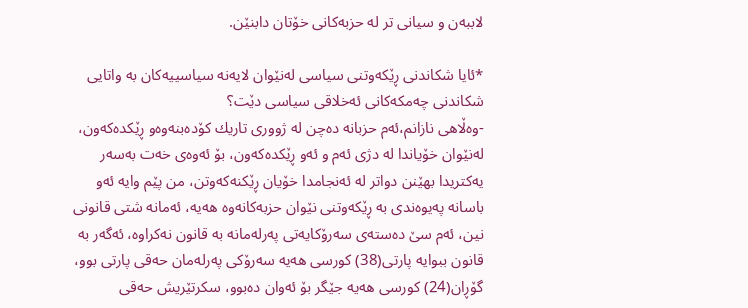لاببه‌ن و سیانی تر له‌ حزبه‌كانی خۆتان دابنێن.

*ئایا شكاندنی ڕێكه‌وتنی سیاسی له‌نێوان لایه‌نه‌ سیاسییه‌كان به‌ واتایی شكاندنی چه‌مكه‌كانی ئه‌خلاقی سیاسی دێت؟
-وه‌ڵاهی نازانم،ئه‌م حزبانه‌ ده‌چن له‌ ژووری تاریك كۆده‌بنه‌وه‌و ڕێكده‌كه‌ون، له‌نێوان خۆیاندا له‌ دژی ئه‌م و ئه‌و ڕێكده‌كه‌ون، بۆ ئه‌وه‌ی خه‌ت به‌سه‌ر یه‌كتریدا بهێنن دواتر له‌ ئه‌نجامدا خۆیان ڕێكنه‌كه‌وتن، من پێم وایه‌ ئه‌و باسانه‌ په‌یوه‌ندی به‌ ڕێكه‌وتنی نێوان حزبه‌كانه‌وه‌ هه‌یه‌، ئه‌مانه‌ شتی قانونی نین، ئه‌م سێ‌ ده‌سته‌ی سه‌رۆكایه‌تی په‌رله‌مانه‌ به‌ قانون نه‌كراوه‌، ئه‌گه‌ر به‌ قانون ببوایه‌ پارتی(38) كورسی هه‌یه‌ سه‌رۆكی په‌رله‌مان حه‌قی پارتی بوو، گۆڕان(24) كورسی هه‌یه‌ جێگر بۆ ئه‌وان ده‌بوو، سكرتێریش حه‌قی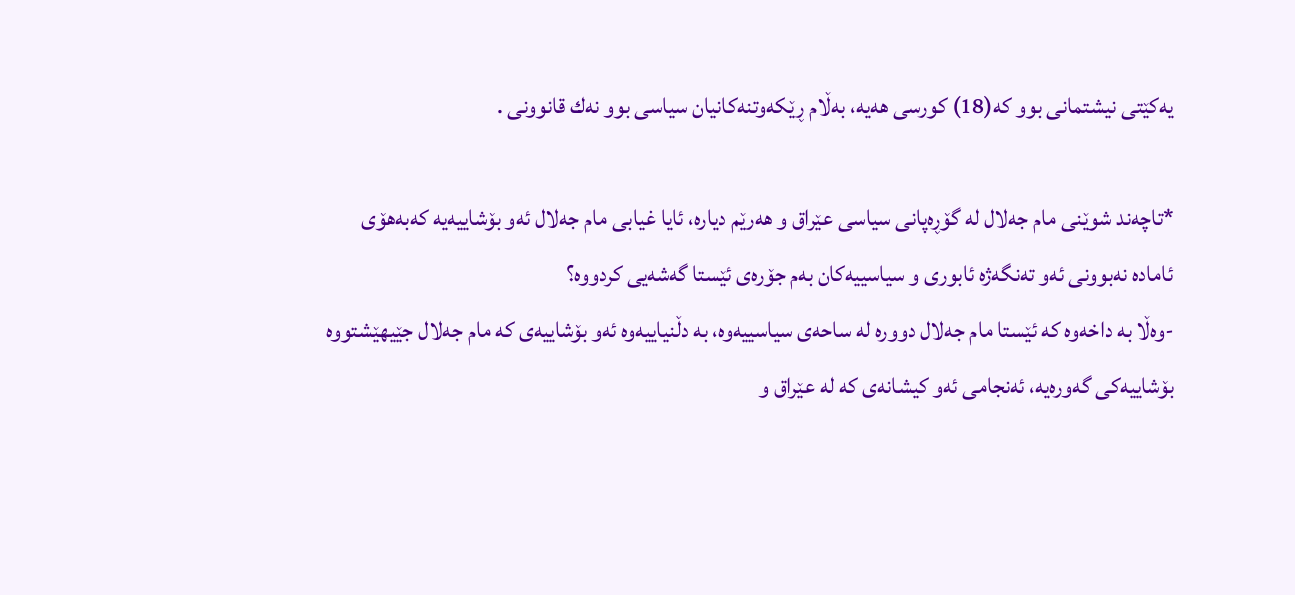یه‌كێتی نیشتمانی بوو كه‌(18) كورسی هه‌یه‌، به‌ڵام ڕێكه‌وتنه‌كانیان سیاسی بوو نه‌ك قانوونی .

*تاچه‌ند شوێنی مام جه‌لال له‌ گۆڕه‌پانی سیاسی عێراق و هه‌رێم دیاره‌، ئایا غیابی مام جه‌لال ئه‌و بۆشاییه‌یه‌ كه‌به‌هۆی ئاماده‌ نه‌بوونی ئه‌و ته‌نگه‌ژه‌ ئابوری و سیاسییه‌كان به‌م جۆره‌ی ئێستا گه‌شه‌یی كردووه‌؟
-وه‌ڵا به‌ داخه‌وه‌ كه‌ ئێستا مام جه‌لال دووره‌ له‌ ساحه‌ی سیاسییه‌وه‌، به‌ دڵنیاییه‌وه‌ ئه‌و بۆشاییه‌ی كه‌ مام جه‌لال جێیهێشتووه‌ بۆشاییه‌كی گه‌وره‌یه‌، ئه‌نجامی ئه‌و كیشانه‌ی كه‌ له‌ عێراق و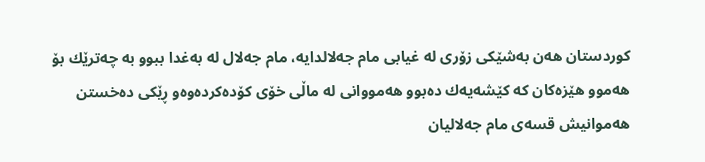كوردستان هه‌ن به‌شێكی زۆری له‌ غیابی مام جه‌لالدایه‌، مام جه‌لال له‌ به‌غدا ببوو به‌ چه‌ترێك بۆ هه‌موو هێزه‌كان كه‌ كێشه‌یه‌ك ده‌بوو هه‌مووانی له‌ ماڵی خۆی كۆده‌كرده‌وه‌و ڕێكی ده‌خستن هه‌موانیش قسه‌ی مام جه‌لالیان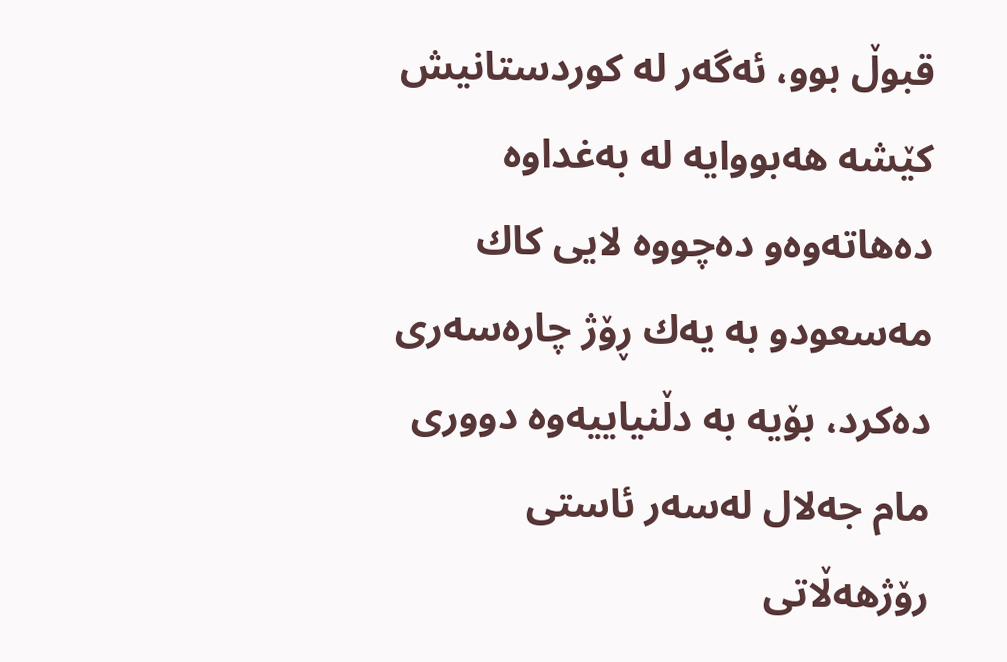قبوڵ بوو، ئه‌گه‌ر له‌ كوردستانیش كێشه‌ هه‌بووایه‌ له‌ به‌غداوه‌ ده‌هاته‌وه‌و ده‌چووه‌ لایی كاك مه‌سعودو به‌ یه‌ك ڕۆژ چاره‌سه‌ری ده‌كرد، بۆیه‌ به‌ دڵنیاییه‌وه‌ دووری مام جه‌لال له‌سه‌ر ئاستی رۆژهه‌ڵاتی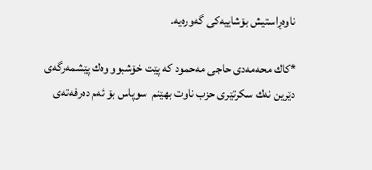ناوه‌ڕاستیش بۆشاییه‌كی گه‌وره‌یه‌.

*كاك محه‌مه‌دی حاجی مه‌حمود كه‌ پێت خۆشبوو وه‌ك پێشمه‌رگه‌ی دێرین نه‌ك سكرتێری حزب ناوت بهێنم  سوپاس بۆ ئه‌م ده‌رفه‌ته‌ی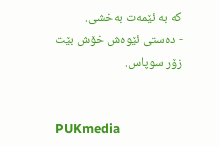كه‌ به‌ ئێمه‌ت به‌خشی.
- ده‌ستی ئێوه‌ش خۆش بێت زۆر سوپاس.


PUKmedia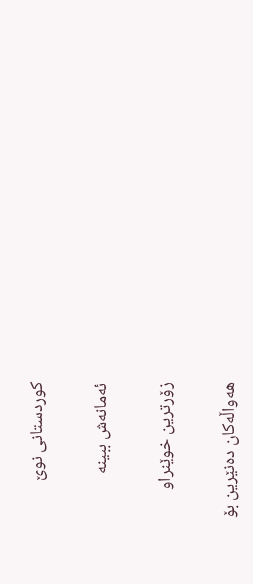كوردستانی نوێ

ئەمانەش ببینە

زۆرترین خوێنراو

هەواڵەکان دەنێرین بۆ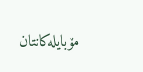مۆبایلەکانتان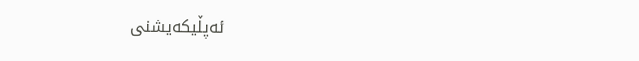ئەپڵیکەیشنی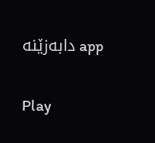app دابەزێنە

Play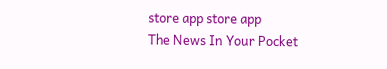store app store app
The News In Your Pocket